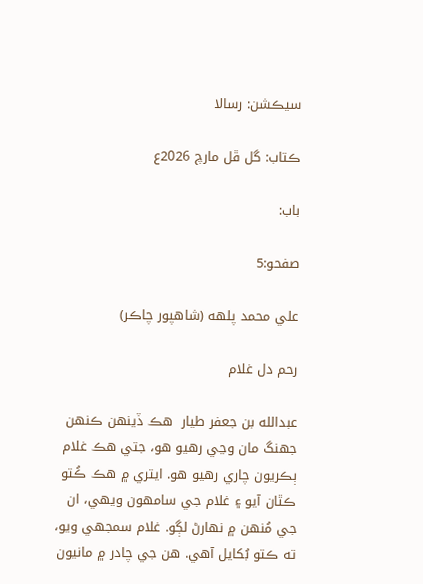سيڪشن: رسالا

ڪتاب: گل ڦل مارچ 2026ع

باب:

صفحو:5

علي محمد پلھه (شاهپور چاڪر)

رحم دل غلام

عبدالله بن جعفر طيار  هڪ ڏينھن ڪنھن جھنگ مان وڃي رهيو هو، جتي هڪ غلام ٻڪريون چاري رهيو هو. ايتري ۾ هڪ ڪُتو ڪٿان آيو ۽ غلام جي سامھون ويھي، ان جي مُنھن ۾ نھارڻ لڳو. غلام سمجھي ويو، ته ڪتو بُکايل آهي. هن جي چادر ۾ مانيون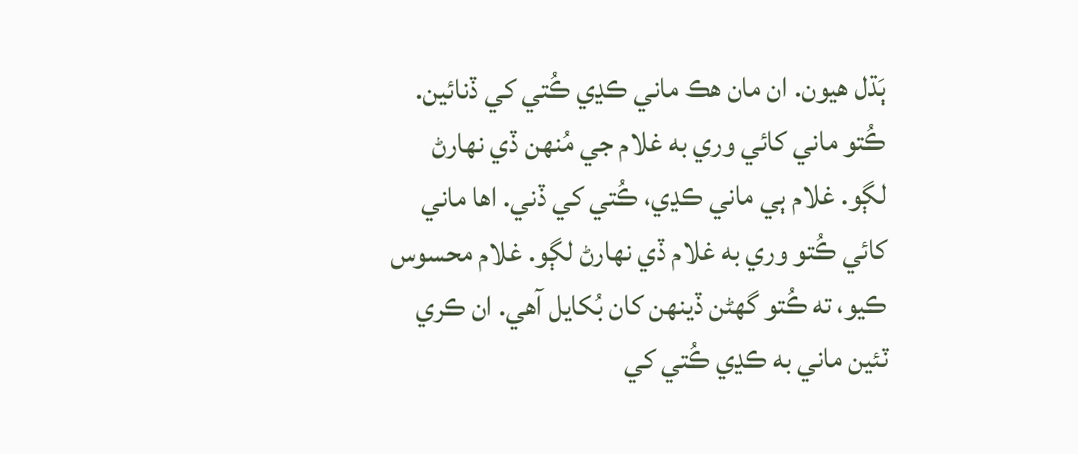ٻَڌل هيون. ان مان هڪ ماني ڪڍي ڪُتي کي ڏنائين. ڪُتو ماني کائي وري به غلام جي مُنھن ڏي نھارڻ لڳو. غلام ٻي ماني ڪڍي، ڪُتي کي ڏني. اها ماني کائي ڪُتو وري به غلام ڏي نھارڻ لڳو. غلام محسوس ڪيو، ته ڪُتو گھڻن ڏينھن کان بُکايل آهي. ان ڪري ٽئين ماني به ڪڍي ڪُتي کي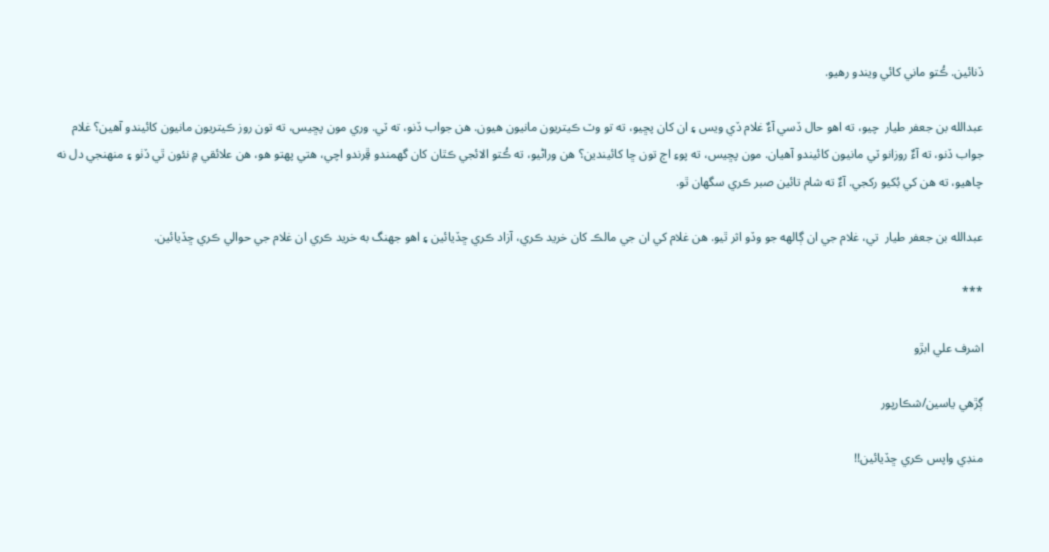ڏنائين. ڪُتو ماني کائي ويندو رهيو.

عبدالله بن جعفر طيار  چيو، ته اهو حال ڏسي آءٌ غلام ڏي ويس ۽ ان کان پڇيو، ته تو وٽ ڪيتريون مانيون هيون. هن جواب ڏنو، ته ٽي. وري مون پڇيس، ته تون روز ڪيتريون مانيون کائيندو آهين؟ غلام جواب ڏنو، ته آءٌ روزانو ٽي مانيون کائيندو آهيان. مون پڇيس، ته پوءِ اڄ تون ڇا کائيندين؟ هن وراڻيو، ته ڪُتو الائجي ڪٿان کان گھمندو ڦِرندو اچي، هتي پھتو هو، هن علائقي ۾ نئون ٿي ڏٺو ۽ منھنجي دل نه چاهيو، ته هن کي بُکيو رکجي. آءٌ ته شام تائين صبر ڪري سگھان ٿو.

عبدالله بن جعفر طيار  تي، غلام جي ان ڳالھه جو وڏو اثر ٿيو. هن غلام کي ان جي مالڪ کان خريد ڪري، آزاد ڪري ڇڏيائين ۽ اهو جھنگ به خريد ڪري ان غلام جي حوالي ڪري ڇڏيائين.

***

اشرف علي ابڙو

ڳڙهي ياسين/شڪارپور

منڊي واپس ڪري ڇڏيائين!!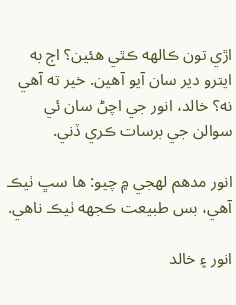اڙي تون ڪالھه ڪٿي هئين؟ اڄ به ايترو دير سان آيو آهين. خير ته آهي نه؟ خالد، انور جي اچڻ سان ئي سوالن جي برسات ڪري ڏني.

انور مدھم لھجي ۾ چيو: ها سڀ ٺيڪ آهي، بس طبيعت ڪجھه ٺيڪ ناهي.

انور ۽ خالد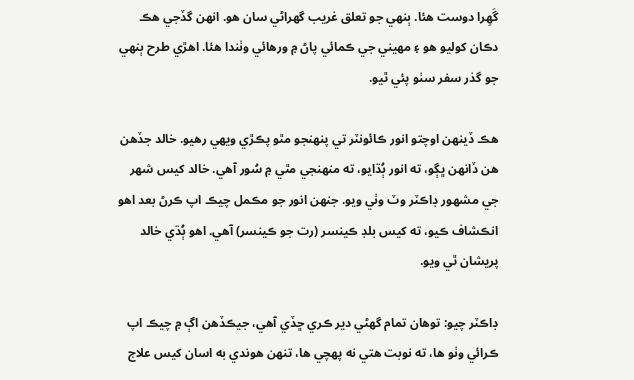گَھِرا دوست هئا. ٻنھي جو تعلق غريب گھراڻي سان هو. انھن گڏجي هڪ دڪان کوليو هو ۽ مھيني جي ڪمائي پاڻ ۾ ورهائي وٺندا هئا. اهڙي طرح ٻنھي جو گذر سفر سٺو پئي ٿيو.

هڪ ڏينھن اوچتو انور ڪائونٽر تي پنھنجو مٿو پڪڙي ويھي رهيو. خالد جڏهن هن ڏانھن ڀڳو، ته انور ٻُڌايو، ته منھنجي مٿي ۾ سُور آهي. خالد کيس شھر جي مشھور ڊاڪٽر وٽ وٺي ويو. جنھن انور جو مڪمل چيڪ اپ ڪرڻ بعد اهو انڪشاف ڪيو، ته کيس بلڊ ڪينسر (رت جو ڪينسر) آهي. اهو ٻُڌي خالد پريشان ٿي ويو.

ڊاڪٽر چيو: توهان تمام گھڻي دير ڪري ڇڏي آهي، جيڪڏهن اڳ ۾ چيڪ اپ ڪرائي وٺو ها، ته نوبت هتي نه پھچي ها، تنھن هوندي به اسان کيس علاج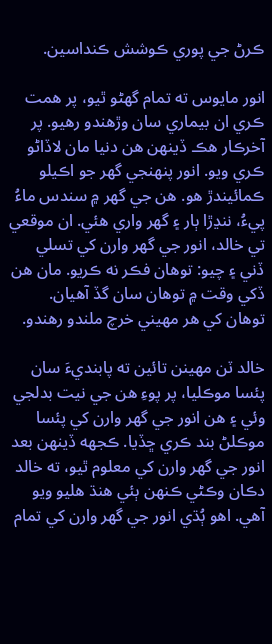ڪرڻ جي پوري ڪوشش ڪنداسين.

انور مايوس ته تمام گھڻو ٿيو، پر همت ڪري ان بيماري سان وڙهندو رهيو. پر آخرڪار هڪ ڏينھن هن دنيا مان لاڏاڻو ڪري ويو. انور پنھنجي گھر جو اڪيلو ڪمائيندڙ هو. هن جي گھر ۾ سندس ماءُ پيءُ، ننڍڙا ٻار ۽ گھر واري هئي. ان موقعي تي خالد، انور جي گھر وارن کي تسلي ڏني ۽ چيو: توهان فڪر نه ڪريو. مان هن ڏکي وقت ۾ توهان سان گڏ آهيان. توهان کي هر مھيني خرچ ملندو رهندو.

خالد ٽن مھينن تائين ته پابنديءَ سان پئسا موڪليا، پر پوءِ هن جي نيت بدلجي وئي ۽ هن انور جي گھر وارن کي پئسا موڪلڻ بند ڪري ڇڏيا. ڪجھه ڏينھن بعد انور جي گھر وارن کي معلوم ٿيو، ته خالد دڪان وڪڻي ڪنھن ٻئي هنڌ هليو ويو آهي. اهو ٻُڌي انور جي گھر وارن کي تمام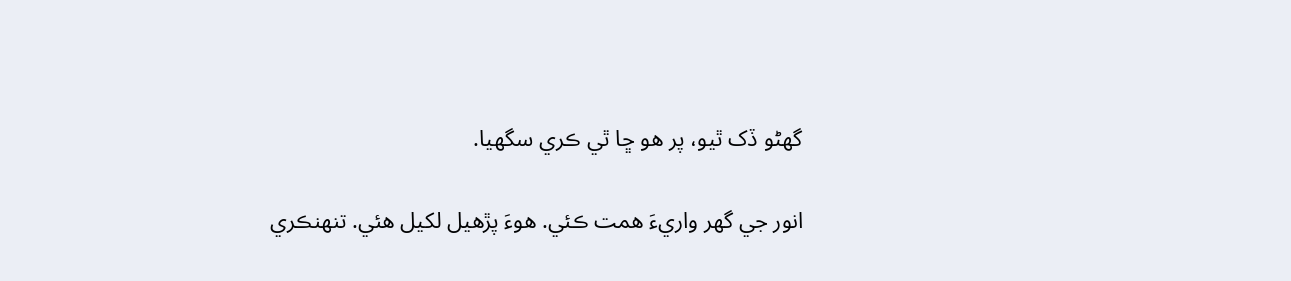گھڻو ڏک ٿيو، پر هو ڇا ٿي ڪري سگھيا.

انور جي گھر واريءَ همت ڪئي. هوءَ پڙهيل لکيل هئي. تنھنڪري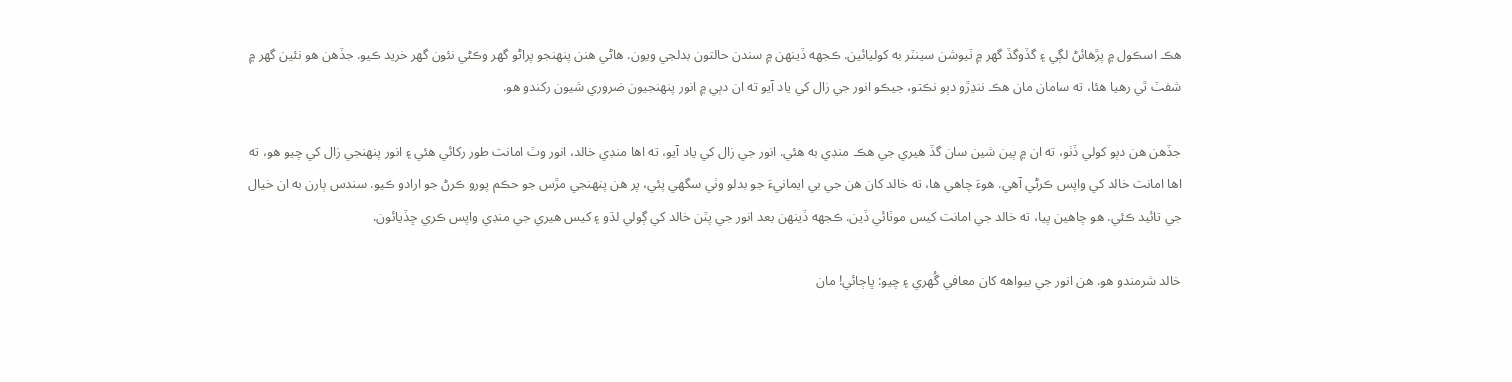هڪ اسڪول ۾ پڙهائڻ لڳي ۽ گڏوگڏ گھر ۾ ٽيوشن سينٽر به کوليائين. ڪجھه ڏينھن ۾ سندن حالتون بدلجي ويون. هاڻي هنن پنھنجو پراڻو گھر وڪڻي نئون گھر خريد ڪيو. جڏهن هو نئين گھر ۾ شفٽ ٿي رهيا هئا، ته سامان مان هڪ ننڍڙو دٻو نڪتو، جيڪو انور جي زال کي ياد آيو ته ان دٻي ۾ انور پنھنجيون ضروري شيون رکندو هو.

جڏهن هن دٻو کولي ڏٺو، ته ان ۾ ٻين شين سان گڏ هيري جي هڪ منڊي به هئي. انور جي زال کي ياد آيو، ته اها منڊي خالد، انور وٽ امانت طور رکائي هئي ۽ انور پنھنجي زال کي چيو هو، ته اها امانت خالد کي واپس ڪرڻي آهي. هوءَ چاهي ها، ته خالد کان هن جي بي ايمانيءَ جو بدلو وٺي سگھي پئي، پر هن پنھنجي مڙس جو حڪم پورو ڪرڻ جو ارادو ڪيو. سندس ٻارن به ان خيال جي تائيد ڪئي. هو چاهين پيا، ته خالد جي امانت کيس موٽائي ڏين. ڪجھه ڏينھن بعد انور جي پٽن خالد کي ڳولي لڌو ۽ کيس هيري جي منڊي واپس ڪري ڇڏيائون.

خالد شرمندو هو. هن انور جي بيواهه کان معافي گُھري ۽ چيو: ڀاڄائي! مان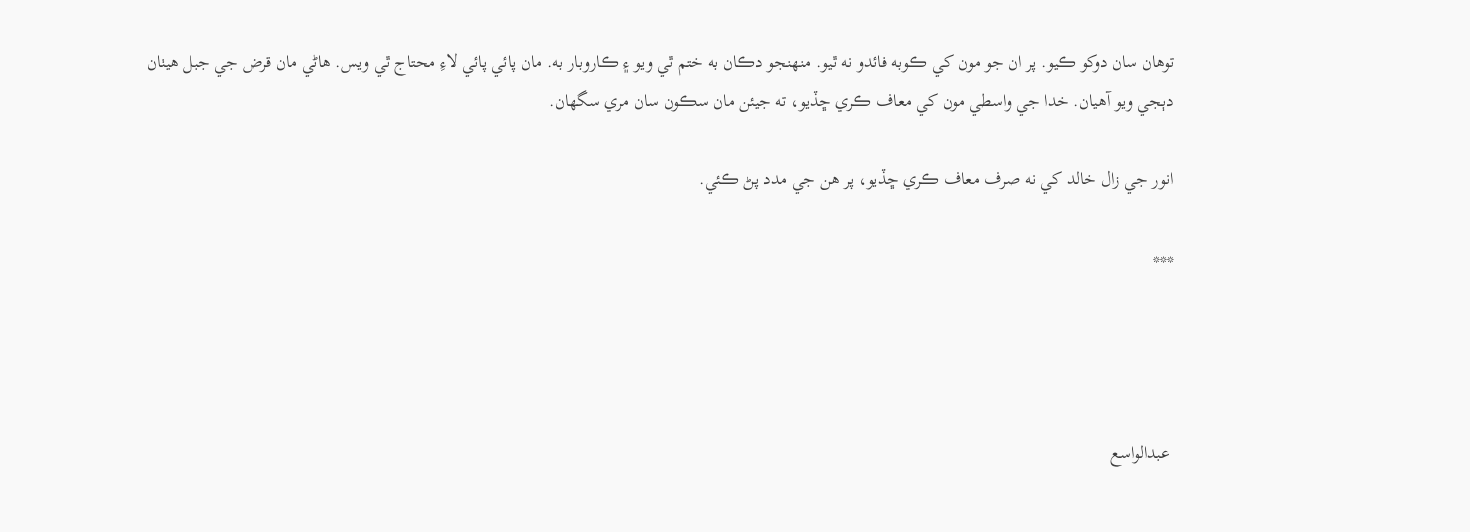توهان سان دوکو ڪيو. پر ان جو مون کي ڪوبه فائدو نه ٿيو. منھنجو دڪان به ختم ٿي ويو ۽ ڪاروبار به. مان پائي پائي لاءِ محتاج ٿي ويس. هاڻي مان قرض جي جبل هيٺان دٻجي ويو آهيان. خدا جي واسطي مون کي معاف ڪري ڇڏيو، ته جيئن مان سڪون سان مري سگھان.

انور جي زال خالد کي نه صرف معاف ڪري ڇڏيو، پر هن جي مدد پڻ ڪئي.

***




 عبدالواسع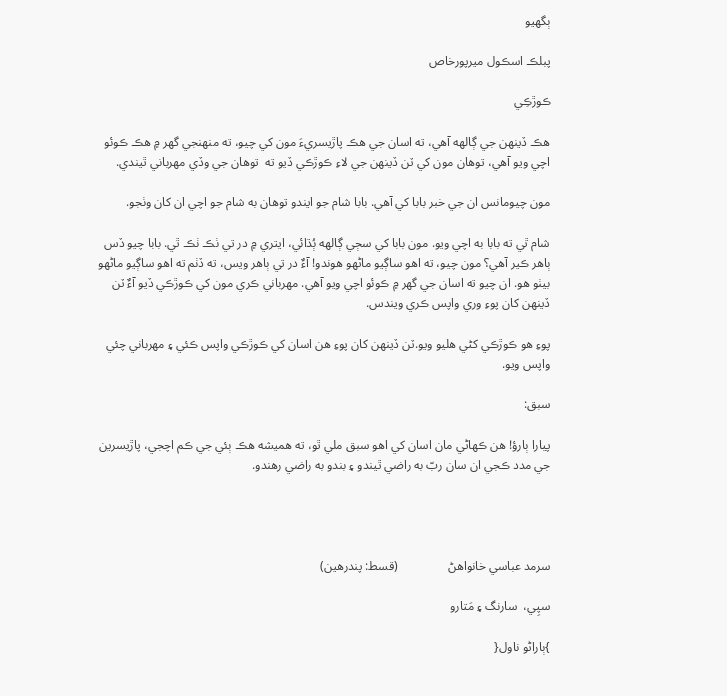ٻگھيو

پبلڪ اسڪول ميرپورخاص

ڪوڙڪِي

هڪ ڏينھن جي ڳالھه آهي، ته اسان جي هڪ پاڙيسريءَ مون کي چيو، ته منھنجي گھر ۾ هڪ ڪوئو اچي ويو آهي، توهان مون کي ٽن ڏينھن جي لاءِ ڪوڙڪي ڏيو ته  توهان جي وڏي مھرباني ٿيندي.

مون چيومانس ان جي خبر بابا کي آهي. بابا شام جو ايندو توهان به شام جو اچي ان کان وٺجو.

شام ٿي ته بابا به اچي ويو. مون بابا کي سڄي ڳالھه ٻُڌائي، ايتري ۾ در تي ٺڪ ٺڪ ٿي. بابا چيو ڏس ٻاهر ڪير آهي؟ مون چيو، ته اهو ساڳيو ماڻھو هوندو! آءٌ در تي ٻاهر ويس، ته ڏٺم ته اهو ساڳيو ماڻھو بيٺو هو. ان چيو ته اسان جي گھر ۾ ڪوئو اچي ويو آهي. مھرباني ڪري مون کي ڪوڙڪي ڏيو آءٌ ٽن ڏينھن کان پوءِ وري واپس ڪري ويندس.

پوءِ هو ڪوڙڪي کڻي هليو ويو.ٽن ڏينھن کان پوءِ هن اسان کي ڪوڙڪي واپس ڪئي ۽ مھرباني چئي واپس ويو.

سبق:

پيارا ٻارؤ! هن ڪھاڻي مان اسان کي اهو سبق ملي ٿو، ته هميشه هڪ ٻئي جي ڪم اچجي، پاڙيسرين جي مدد ڪجي ان سان ربّ به راضي ٿيندو ۽ بندو به راضي رهندو.




سرمد عباسي خانواهڻ                (قسط: پندرهين)

سپِي،  سارنگ ۽ مَتارو

}ٻاراڻو ناول{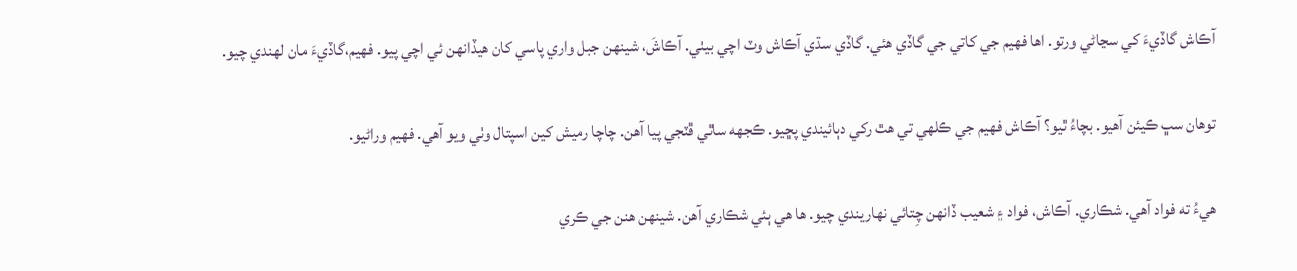آڪاش گاڏيءَ کي سڃاڻي ورتو. اھا فھيم جي کاتي جي گاڏي ھئي. گاڏي سڌي آڪاش وٽ اچي بيٺي. آڪاشَ، شينھن جبل واري پاسي کان ھيڏانھن ئي اچي پيو. فھيم،گاڏيءَ مان لھندي چيو.

توھان سڀ ڪيئن آھيو. بچاءُ ٿيو؟ آڪاش فھيم جي ڪلھي تي ھٿ رکي دٻائيندي پڇيو. ڪجھه ساٿي ڦٽجي پيا آھن. چاچا رميش کين اسپتال وٺي ويو آھي. فھيم وراڻيو.

ھيءُ ته فواد آھي. شڪاري. آڪاش، فواد ۽ شعيب ڏانھن چِتائي نھاريندي چيو. ھا ھي ٻئي شڪاري آھن. شينھن ھنن جي ڪري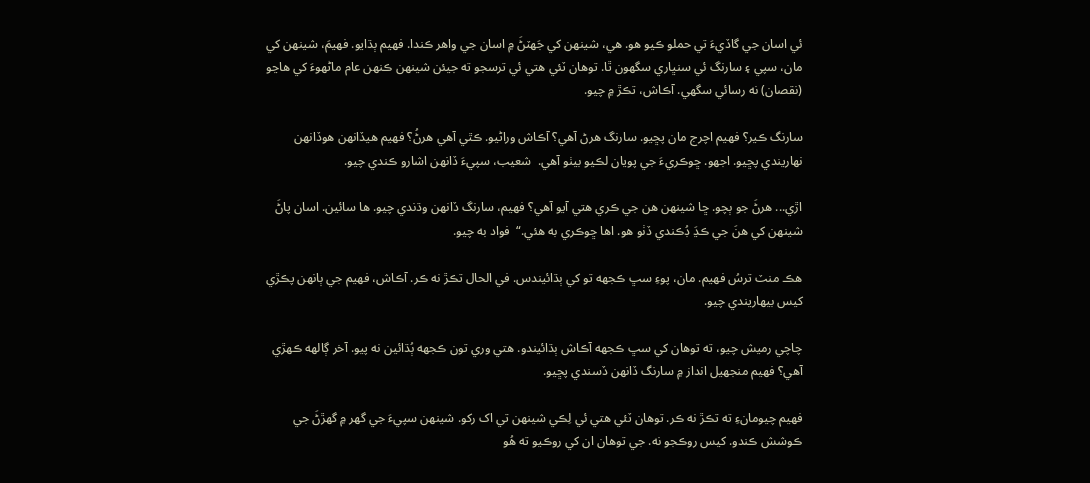ئي اسان جي گاڏيءَ تي حملو ڪيو ھو. ھي، شينھن کي جَھٽڻَ ۾ اسان جي واھر ڪندا. فھيم ٻڌايو. فھيمَ، شينھن کي مان، سپي ۽ سارنگ ئي سنڀاري سگھون ٿا. توھان ٽئي ھتي ئي ترسجو ته جيئن شينھن ڪنھن عام ماڻھوءَ کي ھاڃو (نقصان) نه رسائي سگھي. آڪاش، تڪڙ ۾ چيو.

سارنگ ڪير؟ فھيم اچرج مان پڇيو. سارنگ ھرڻ آھي؟ آڪاش وراڻيو. ڪٿي آھي ھرڻُ؟ فھيم ھيڏانھن ھوڏانھن نھاريندي پڇيو. اجھو. ڇوڪريءَ جي پويان لڪيو بيٺو آھي.  شعيب، سپيءَ ڏانھن اشارو ڪندي چيو.

اڙي... ھرڻَ جو ٻچو. ڇا شينھن ھن جي ڪري ھتي آيو آھي؟ فھيم، سارنگ ڏانھن وڌندي چيو. ھا سائين. اسان پاڻَ شينھن کي ھنَ جي ڪڍَ ڊُڪندي ڏٺو ھو. اھا ڇوڪري به هئي.“  فواد به چيو.

ھڪ منٽ ترسُ فھيم. مان، پوءِ سڀ ڪجھه تو کي ٻڌائيندس. في الحال تڪڙ نه ڪر. آڪاش، فھيم جي ٻانھن پڪڙي کيس بيھاريندي چيو.

چاچي رميش چيو، ته توھان کي سڀ ڪجھه آڪاش ٻڌائيندو. ھتي وري تون ڪجھه ٻُڌائين نه پيو. آخر ڳالھه ڪھڙي آھي؟ فھيم منجھيل انداز ۾ سارنگ ڏانھن ڏسندي پڇيو.

فھيم چيومانءِ ته تڪڙ نه ڪر. توھان ٽئي ھتي ئي لِڪي شينھن تي اک رکو. شينھن سپيءَ جي گھر ۾ گھڙڻَ جي ڪوشش ڪندو. کيس روڪجو نه. جي توھان ان کي روڪيو ته ھُو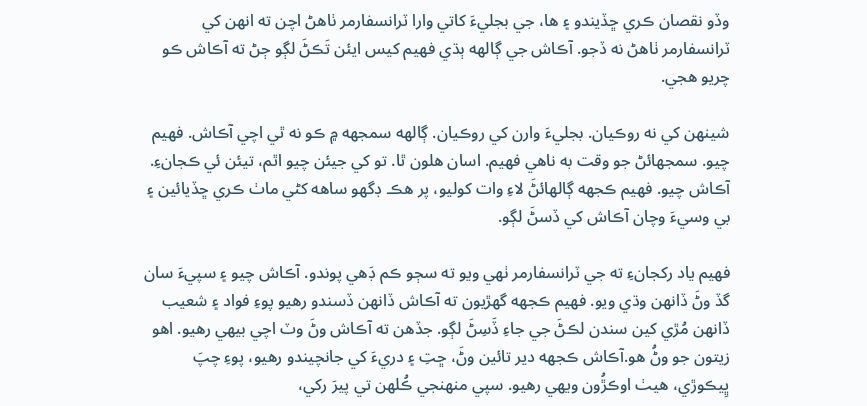وڏو نقصان ڪري ڇڏيندو ۽ ھا، جي بجليءَ کاتي وارا ٽرانسفارمر ٺاھڻ اچن ته انھن کي ٽرانسفارمر ٺاھڻ نه ڏجو. آڪاش جي ڳالھه ٻڌي فھيم کيس ايئن تَڪڻَ لڳو ڄڻ ته آڪاش ڪو چريو ھجي.

شينھن کي نه روڪيان. بجليءَ وارن کي روڪيان. ڳالھه سمجھه ۾ ڪو نه ٿي اچي آڪاش. فھيم چيو. سمجھائڻ جو وقت به ناھي فھيم. اسان ھلون ٿا. تو کي جيئن چيو اٿم، تيئن ئي ڪجانءِ. آڪاش چيو. فھيم ڪجھه ڳالھائڻَ لاءِ وات کوليو، پر ھڪ ڊگھو ساھه کڻي ماٺ ڪري ڇڏيائين ۽ بي وسيءَ وچان آڪاش کي ڏسڻَ لڳو.

فھيم ياد رکجانءِ ته جي ٽرانسفارمر ٺھي ويو ته سڄو ڪم ڊَھي پوندو. آڪاش چيو ۽ سپيءَ سان گڏ وڻَ ڏانھن وڌي ويو. فھيم ڪجھه گھڙيون ته آڪاش ڏانھن ڏسندو رھيو پوءِ فواد ۽ شعيب ڏانھن مُڙي کين سندن لڪڻَ جي جاءِ ڏَسِڻَ لڳو. جڏھن ته آڪاش وڻَ وٽ اچي بيھي رھيو. اھو زيتون جو وڻُ ھو.آڪاش ڪجھه دير تائين وڻَ، ڇتِ ۽ دريءَ کي جانچيندو رھيو، پوءِ چپَ ڀِيڪوڙي، ھيٺ اوڪڙُون ويھي رھيو. سپي منھنجي ڪُلھن تي پيرَ رکي،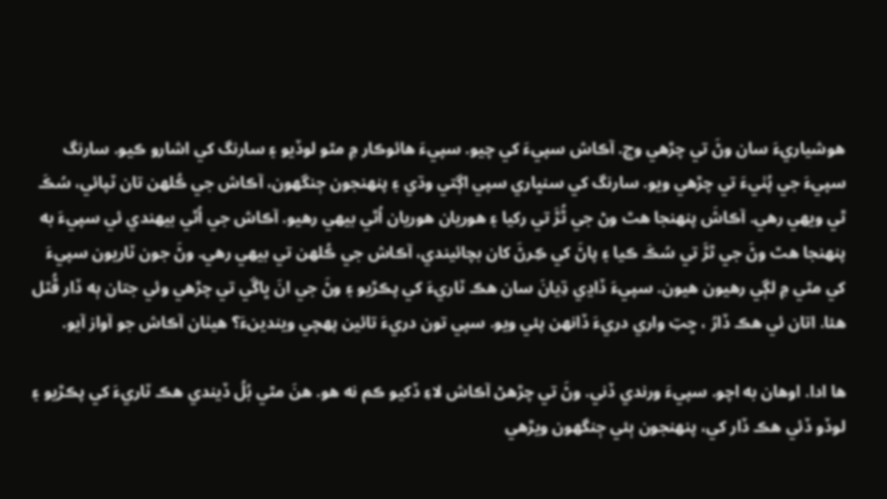ھوشياريءَ سان وڻَ تي چڙھي وڃ. آڪاش سپيءَ کي چيو. سپيءَ ھائوڪار ۾ مٿو لوڏيو ۽ سارنگ کي اشارو ڪيو. سارنگ سپيءَ جي پُٺيءَ تي چڙھي ويو. سارنگ کي سنڀاري سپي اڳتي وڌي ۽ پنھنجون ڄنگھون، آڪاش جي ڪُلھن تان ٽپائي، سُڪَ ٿي ويھي رھي. آڪاشَ پنھنجا ھٿ وڻ جي ٿُڙَ تي رکيا ۽ ھوريان ھوريان اُٿي بيھي رھيو. آڪاش جي اُٿي بيھندي ئي سپيءَ به پنھنجا ھٿ وڻَ جي ٿڙَ تي سُڪَ ڪيا ۽ پاڻَ کي ڪِرڻَ کان بچائيندي، آڪاش جي ڪُلھن تي بيھي رھي. وڻَ جون ٽاريون سپيءَ کي مٿي ۾ لڳي رھيون ھيون. سپيءَ ڏاڍي ڌِيانَ سان ھڪ ٽاريءَ کي پڪڙيو ۽ وڻَ جي انَ ڀاڱي تي چڙھي وئي جتان ٻه ڏار ڦُٽل ھئا. اتان ئي ھڪ ڏارُ ، ڇتِ واري دريءَ ڏانھن پئي ويو. سپي تون دريءَ تائين پھچي ويندينءَ؟ ھيٺان آڪاش جو آواز آيو.

ھا ادا. اوھان به اچو. سپيءَ ورندي ڏني. وڻَ تي چڙھڻ آڪاش لاءِ ڏکيو ڪم نه ھو. ھنَ مٿي بُلُ ڏيندي ھڪ ٽاريءَ کي پڪڙيو ۽ لوڏو ڏئي ھڪ ڏار کي، پنھنجون ٻئي ڄنگھون ويڙھي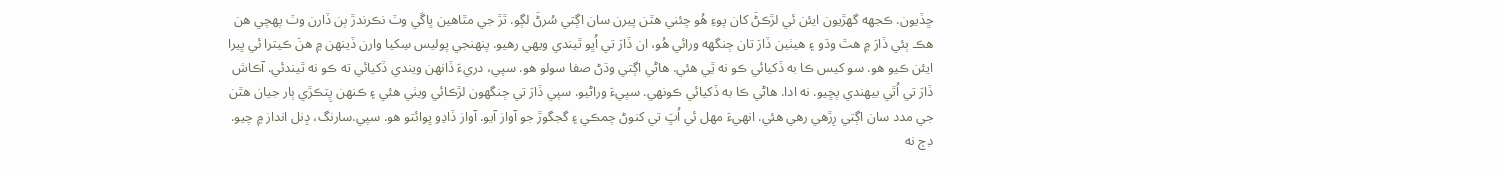ڇڏيون. ڪجھه گھڙيون ايئن ئي لڙڪڻَ کان پوءِ ھُو چئني ھٿن پيرن سان اڳتي سُرڻَ لڳو. ٿڙ جي مٿاھين ڀاڱي وٽ نڪرندڙ ٻن ڏارن وٽ پھچي ھن ھڪ ٻئي ڏارَ ۾ ھٿ وڌو ۽ ھيٺين ڏارَ تان ڄنگھه ورائي ھُو، ان ڏارَ تي اُڀو ٿيندي ويھي رھيو. پنھنجي پوليس سِکيا وارن ڏينھن ۾ ھنَ ڪيترا ئي ڀيرا ايئن ڪيو ھو. سو کيس ڪا به ڏکيائي ڪو نه ٿِي ھئي. ھاڻي اڳتي وڌڻ صفا سولو ھو. سپي، دريءَ ڏانھن ويندي ڏکيائي ته ڪو نه ٿيندئي. آڪاش ڏارَ تي اُٿي بيھندي پڇيو. نه ادا. ھاڻي ڪا به ڏکيائي ڪونھي. سپيءَ وراڻيو. سپي ڏارَ تي ڄنگھون لڙڪائي ويٺي ھئي ۽ ڪنھن پِتڪڙي ٻار جيان ھٿن جي مدد سان اڳتي رِڙھي رھي ھئي. انھيءَ مھل ئي اُڀَ تي کنوڻ چمڪي ۽ گجگوڙ جو آواز آيو. آواز ڏاڍو ڀوائتو ھو. سپي.سارنگ، ڊِنل انداز ۾ چيو. ڊڄ نه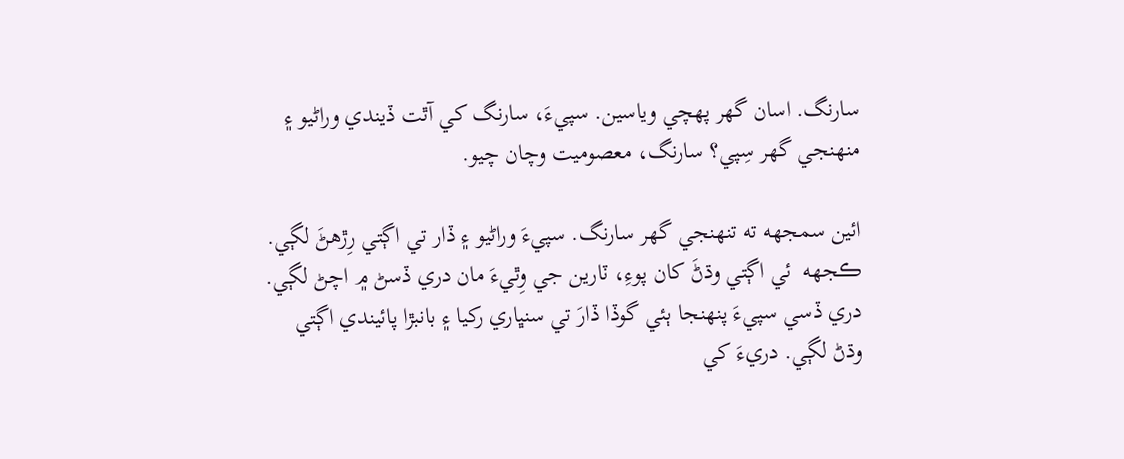سارنگ. اسان گھر پھچي وياسين. سپيءَ، سارنگ کي آٿت ڏيندي وراڻيو ۽ منھنجي گھر سِپي؟ سارنگ، معصوميت وچان چيو.

ائين سمجھه ته تنھنجي گھر سارنگ. سپيءَ وراڻيو ۽ ڏار تي اڳتي رِڙھڻَ لڳي. ڪجھه  ئي اڳتي وڌڻَ کان پوءِ، ٽارين جي وِٿيءَ مان دري ڏسڻ ۾ اچڻ لڳي. دري ڏسي سپيءَ پنھنجا ٻئي گوڏا ڏارَ تي سنڀاري رکيا ۽ بانبڙا پائيندي اڳتي وڌڻ لڳي. دريءَ کي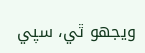ويجھو ٿي، سپي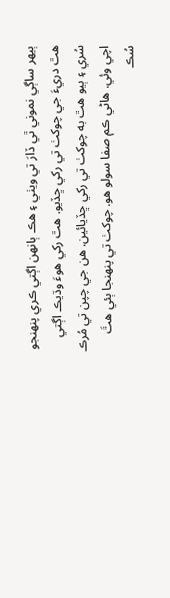ٻيھر ساڳي نموني ٿي ڏارَ تي ويٺي ۽ ھڪ ٻانھن اڳتي ڪري پنھنجو ھٿ دريءَ جي چوکٺ تي رکي ڇڏيو. ھٿ رکي ھوءَ وڌيڪ اڳتي سُري ۽ ٻيو ھٿ به چوکٺ تي رکي ڇڏيائين. ھن جي چپن تي مُرڪ اچي وئي. ھاڻي ڪم صفا سولو ھو. چوکٺ تي پنھنجا ٻئي ھٿَ سُڪ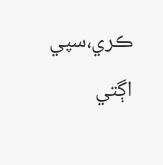ڪري،سپي اڳتي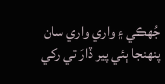جُھڪي ۽ واري واري سان پنھنجا ٻئي پير ڏارَ تي رکي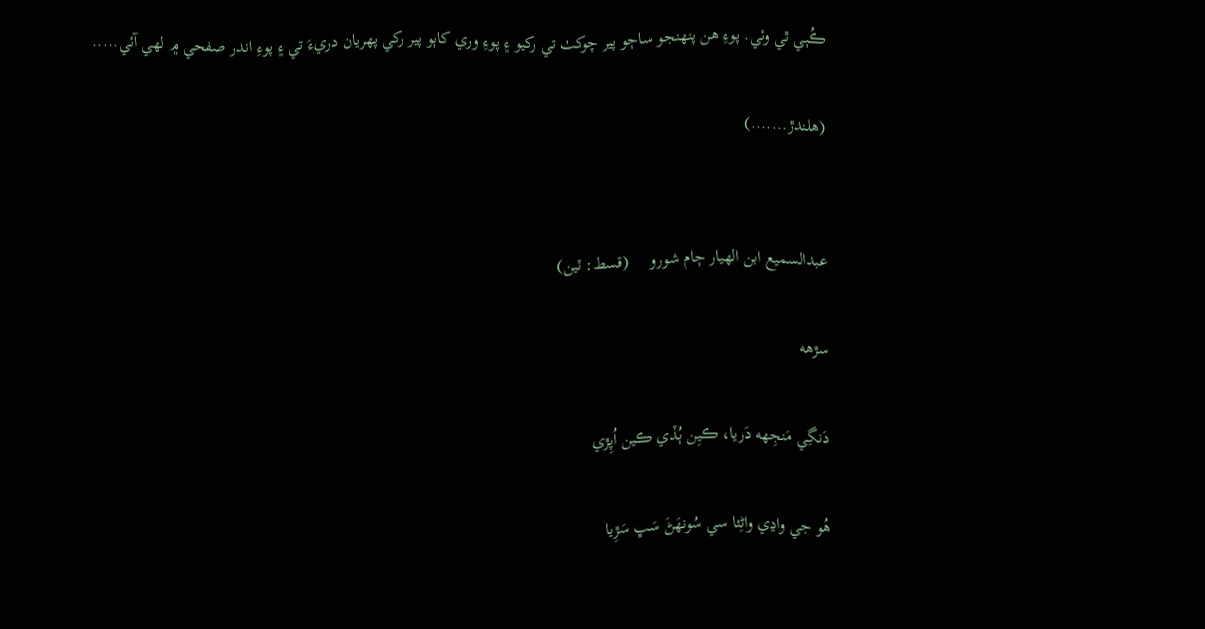ڪُٻي ٿي وئي. پوءِ ھن پنھنجو ساڄو پير چوکٺ تي رکيو ۽ پوءِ وري کاٻو پير رکي پھريان دريءَ تي ۽ پوءِ اندر صفحي ۾ لھي آئي.....

(هلندڙ.......)


عبدالسميع ابن الھيار ڄام شورو     (قسط: ٽين)

سڙهه

دَنگِي مَنجِهه دَريا، ڪيِن ٻُڏي ڪين اُپِڙي

هُو جي واڍي واڻِئا سي سُونهَڻَ سَڀ سَڙِيا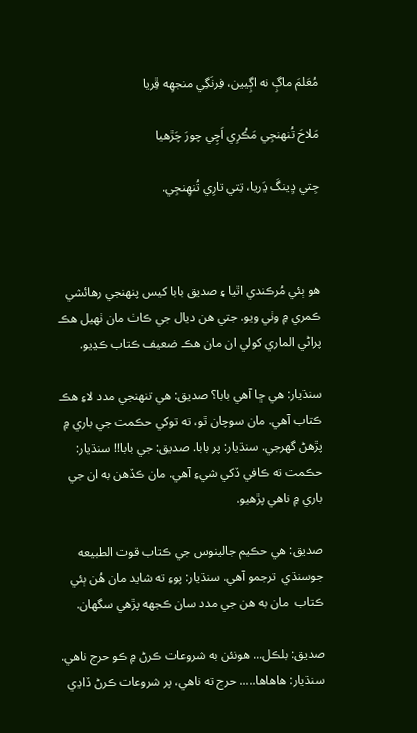مُعَلمَ ماڳِ نه اڳِيين، فِرنَگِي منجهِه ڦِريا

مَلاحَ تُنهنجِي مَڪُرِي اَچِي چورَ چَڙهيا

جِتي ڍِينگَ ڍَريا، تِتي تارِي تُنهِنجِي.



ھو ٻئي مُرڪندي اٿيا ۽ صديق بابا کيس پنھنجي رھائشي ڪمري ۾ وٺي ويو. جتي ھن ديال جي ڪاٺ مان ٺھيل ھڪ پراڻي الماري کولي ان مان ھڪ ضعيف ڪتاب ڪڍيو.

سنڌيار: ھي ڇا آھي بابا؟ صديق: ھي تنھنجي مدد لاءِ ھڪ ڪتاب آھي. مان سوچان ٿو، ته توکي حڪمت جي باري ۾ پڙھڻ گھرجي. سنڌيار: پر بابا. صديق: جي بابا!! سنڌيار: حڪمت ته ڪافي ڏکي شيءِ آھي. مان ڪڏھن به ان جي باري ۾ ناھي پڙھيو.

صديق: ھي حڪيم جالينوس جي ڪتاب قوت الطبيعه جوسنڌي  ترجمو آھي. سنڌيار: پوءِ ته شايد مان ھُن ٻئي ڪتاب  مان به ھن جي مدد سان ڪجھه پڙھي سگھان.

صديق: بلڪل... ھونئن به شروعات ڪرڻ ۾ ڪو حرج ناھي. سنڌيار: ھاھاھا..... حرج ته ناھي، پر شروعات ڪرڻ ڏاڍي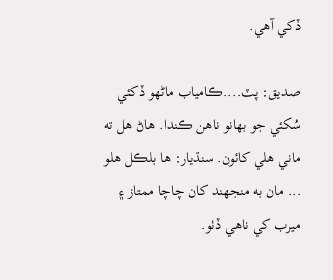ڏکي آهي.

صديق: پٽ....ڪامياب ماڻھو ڏکئي سُکئي جو بھانو ناھن ڪندا. ھاڻ ھل ته ماني ھلي کائون. سنڌيار: ھا بلڪل ھلو ... مان به منجھند کان چاچا ممتاز ۽ ميرب کي ناھي ڏٺو.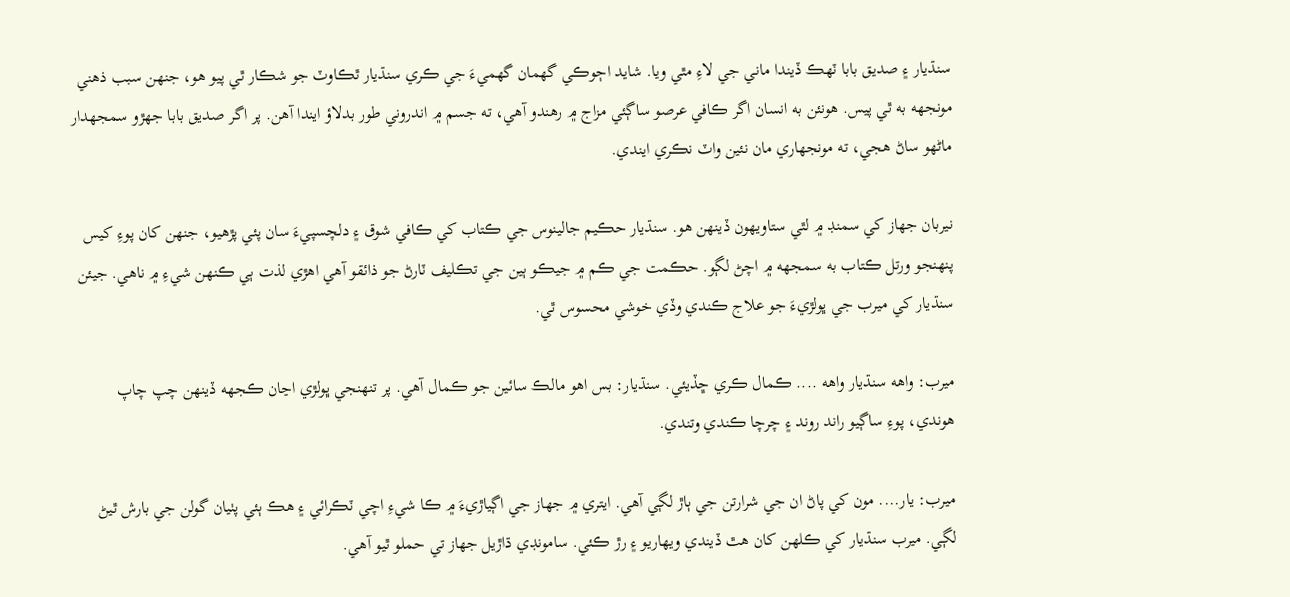سنڌيار ۽ صديق بابا ٽھڪ ڏيندا ماني جي لاءِ مٿي ويا. شايد اڄوڪي گھمان گھميءَ جي ڪري سنڌيار ٿڪاوٽ جو شڪار ٿي پيو هو، جنھن سبب ذھني مونجھه به ٿي پيس. ھونئن به انسان اگر ڪافي عرصو ساڳئي مزاج ۾ رھندو آھي، ته جسم ۾ اندروني طور بدلاؤ ايندا آهن. پر اگر صديق بابا جھڙو سمجھدار ماڻھو ساڻ ھجي، ته مونجھاري مان نئين واٽ نڪري ايندي.

نيربان جھاز کي سمنڊ ۾ لٿي ستاويھون ڏينھن ھو. سنڌيار حڪيم جالينوس جي ڪتاب کي ڪافي شوق ۽ دلچسپيءَ سان پئي پڙھيو، جنھن کان پوءِ کيس پنھنجو ورتل ڪتاب به سمجھه ۾ اچڻ لڳو. حڪمت جي ڪم ۾ جيڪو ٻين جي تڪليف ٽارڻ جو ذائقو آھي اھڙي لذت ٻي ڪنھن شيءِ ۾ ناھي. جيئن سنڌيار کي ميرب جي ڀولڙيءَ جو علاج ڪندي وڏي خوشي محسوس ٿي.

ميرب: واھه سنڌيار واھه .... ڪمال ڪري ڇڏيئي. سنڌيار: بس اھو مالڪ سائين جو ڪمال آهي. پر تنھنجي ڀولڙي اڃان ڪجھه ڏينھن چپ چاپ ھوندي، پوءِ ساڳيو راند روند ۽ چرچا ڪندي وتندي.

ميرب: يار.... مون کي پاڻ ان جي شرارتن جي ٻاڙ لڳي آھي. ايتري ۾ جھاز جي اڳياڙيءَ ۾ ڪا شيءِ اچي ٽڪرائي ۽ ھڪ ٻئي پٺيان گولن جي بارش ٿيڻ لڳي. ميرب سنڌيار کي ڪلھن کان ھٿ ڏيندي ويھاريو ۽ رڙ ڪئي. سامونڊي ڌاڙيل جھاز تي حملو ٿيو آھي.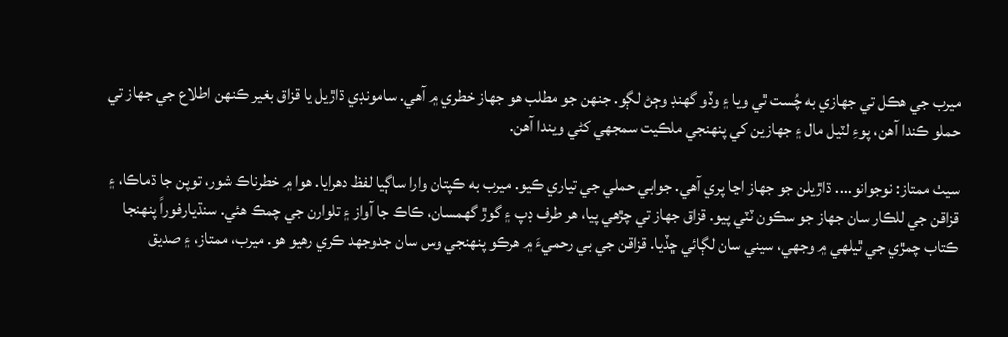ميرب جي ھڪل تي جھازي به چُست ٿي ويا ۽ وڏو گھنڊ وڄڻ لڳو. جنھن جو مطلب ھو جھاز خطري ۾ آهي. سامونڊي ڌاڙيل يا قزاق بغير ڪنھن اطلاع جي جھاز تي حملو ڪندا آھن، پوءِ لٽيل مال ۽ جھازين کي پنھنجي ملڪيت سمجھي کڻي ويندا آهن.

سيٺ ممتاز: نوجوانو.... ڌاڙيلن جو جھاز اڃا پري آھي. جوابي حملي جي تياري ڪيو. ميرب به ڪپتان وارا ساڳيا لفظ دھرايا. هوا ۾ خطرناڪ شور، توپن جا ڌماڪا، ۽ قزاقن جي للڪار سان جھاز جو سڪون ٽٽي پيو. قزاق جھاز تي چڙهي پيا، ھر طرف ڊپ ۽ گوڙ گھمسان، ڪاڪ جا آواز ۽ تلوارن جي چمڪ هئي. سنڌيارفوراً پنھنجا ڪتاب چمڙي جي ٿيلھي ۾ وجھي، سيني سان لڳائي ڇڏيا. قزاقن جي بي رحميءَ ۾ هرڪو پنھنجي وس سان جدوجھد ڪري رهيو هو. ميرب، ممتاز، ۽ صديق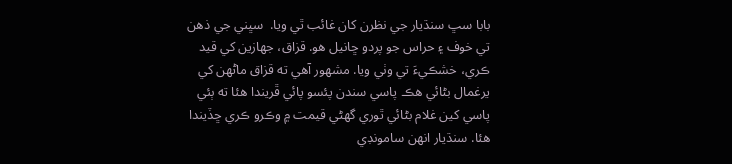بابا سڀ سنڌيار جي نظرن کان غائب ٿي ويا.  سڀني جي ذھن تي خوف ۽ حراس جو پردو ڇانيل هو. قزاق، جھازين کي قيد ڪري، خشڪيءَ تي وٺي ويا. مشھور آھي ته قزاق ماڻھن کي يرغمال بڻائي ھڪ پاسي سندن پئسو پائي ڦريندا ھئا ته ٻئي پاسي کين غلام بڻائي ٿوري گھڻي قيمت ۾ وڪرو ڪري ڇڏيندا هئا. سنڌيار انھن سامونڊي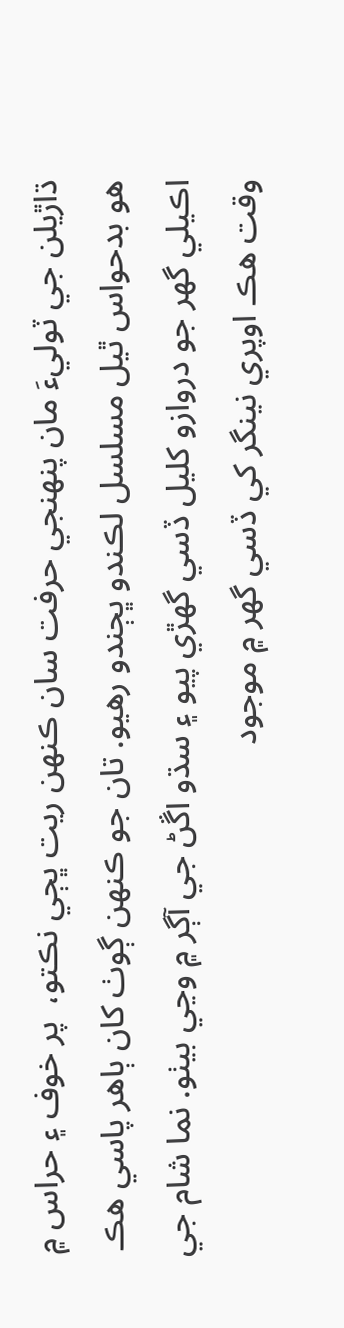ڌاڙيلن جي ٽوليءَ مان پنھنجي حرفت سان ڪنھن ريت ڀڄي نڪتو،  پر خوف ۽ حراس ۾ ھو بدحواس ٿيل مسلسل لڪندو ڀڄندو رھيو. تان جو ڪنھن ڳوٺ کان ٻاهر پاسي ھڪ اڪيلي گھر جو دروازو کليل ڏسي گھڙي پيو ۽ سڌو اڱڻ جي آڳر ۾ وڃي بيٺو. نما شام جي وقت ھڪ اوپري نينگر کي ڏسي گھر ۾ موجود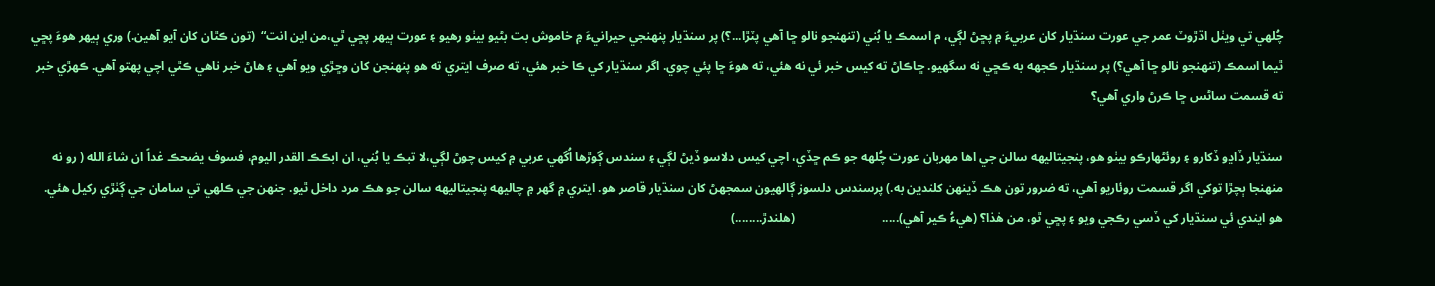چُلھي تي ويٺل اڌڙوٽ عمر جي عورت سنڌيار کان عربيءَ ۾ پڇڻ لڳي، م اسمڪ يا بُني (تنھنجو نالو ڇا آهي پٽڙا...؟) پر سنڌيار پنھنجي حيرانيءَ ۾ خاموش بت بڻيو بيٺو رھيو ۽ عورت ٻيھر پڇي ٿي،من اين انت“  (تون ڪٿان کان آيو آھين.) وري ٻيھر ھوءَ پڇي ٿيما اسمڪ (تنھنجو نالو ڇا آھي؟) پر سنڌيار ڪجھه به ڪڇي نه سگھيو. ڇاڪاڻ ته کيس خبر ئي نه ھئي، ته ھوءَ ڇا پئي چوي. اگر سنڌيار کي ڪا خبر ھئي، ته صرف ايتري ته ھو پنھنجن کان وڇڙي ويو آھي ۽ ھاڻ خبر ناھي ڪٿي اچي پھتو آھي. ڪھڙي خبر ته قسمت ساڻس ڇا ڪرڻ واري آھي؟

سنڌيار ڏاڍو ڏکارو ۽ روئڻھارڪو بيٺو ھو، پنجيتاليھه سالن جي اھا مھربان عورت چُلھه جو ڪم ڇڏي، اچي کيس دلاسو ڏيڻ لڳي ۽ سندس ڳوڙها اُگھي عربي ۾ کيس چوڻ لڳي،لا تبڪ يا بُني، ان ابڪڪ القدر اليوم، فسوف يضحڪ غداً ان شاءَ الله ( رو نه منھنجا ٻچڙا توکي اگر قسمت روئاريو آھي، ته ضرور تون ھڪ ڏينھن کلندين به.) پرسندس دلسوز ڳالھيون سمجھڻ کان سنڌيار قاصر ھو. ايتري ۾ گھر ۾ چاليھه پنجيتاليھه سالن جو ھڪ مرد داخل ٿيو. جنھن جي ڪلھي تي سامان جي ڳٺڙي رکيل ھئي. ھو ايندي ئي سنڌيار کي ڏسي رڪجي ويو ۽ پڇي ٿو، من ھٰذا؟ (ھيءُ ڪير آھي).....                            (هلندڙ........)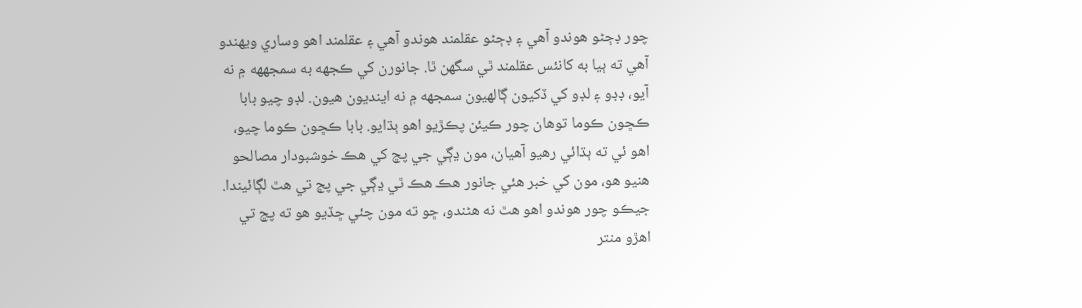چور ڊڄڻو ھوندو آھي ۽ ڊڄڻو عقلمند ھوندو آھي ۽ عقلمند اھو وساري ويھندو آھي ته ٻيا به کانئس عقلمند ٿي سگھن ٿا. جانورن کي ڪجھه به سمجھهه ۾ نه آيو، ڊڊو ۽ لڊو کي ڏکيون ڳالھيون سمجھه ۾ نه اينديون هيون. لڊو چيو بابا ڪڇون ڪوما توھان چور ڪيئن پڪڙيو اھو ٻڌايو. بابا ڪڇون ڪوما چيو، اھو ئي ته ٻڌائي رھيو آھيان، مون ڍڳي جي پڇ کي ھڪ خوشبودار مصالحو ھنيو ھو، مون کي خبر ھئي جانور ھڪ ھڪ ٿي ڍڳي جي پڇ تي ھٿ لڳائيندا. جيڪو چور ھوندو اھو ھٿ نه ھڻندو، ڇو ته مون چئي ڇڏيو هو ته پڇ تي اھڙو منتر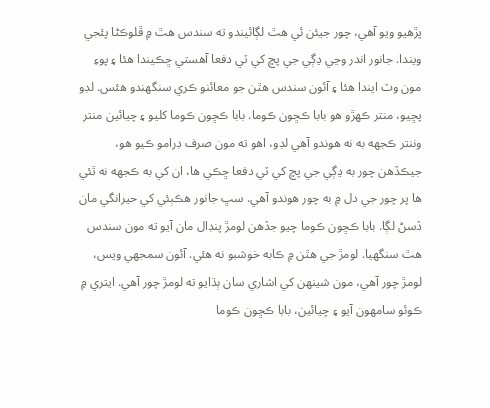پڙھيو ويو آهي، چور جيئن ئي ھٿ لڳائيندو ته سندس ھٿ ۾ ڦلوڪڻا پئجي ويندا. جانور اندر وڃي ڍڳي جي پڇ کي ٽي دفعا آھستي ڇڪيندا ھئا ۽ پوءِ مون وٽ ايندا ھئا ۽ آئون سندس ھٿن جو معائنو ڪري سنگھندو ھئس. لڊو پڇيو، منتر ڪھڙو ھو بابا ڪڇون ڪوما. بابا ڪڇون ڪوما کليو ۽ چيائين منتر وننتر ڪجھه به نه ھوندو آھي لڊو، اھو ته مون صرف ڊرامو ڪيو ھو، جيڪڏھن چور به ڍڳي جي پڇ کي ٽي دفعا ڇڪي ھا، ان کي به ڪجھه نه ٿئي ھا پر چور جي دل ۾ به چور ھوندو آھي. سڀ جانور ھڪٻئي کي حيرانگي مان ڏسڻ لڳا. بابا ڪڇون ڪوما چيو جڏھن لومڙ پنڊال مان آيو ته مون سندس ھٿ سنگھيا. لومڙ جي ھٿن ۾ ڪابه خوشبو نه ھئي. آئون سمجھي ويس، لومڙ چور آھي، مون شينھن کي اشاري سان ٻڌايو ته لومڙ چور آھي. ايتري ۾ ڪوئو سامھون آيو ۽ چيائين، بابا ڪڇون ڪوما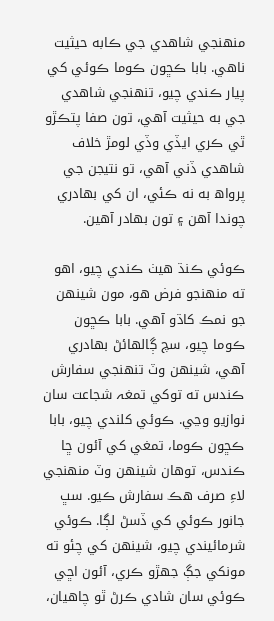منھنجي شاھدي جي ڪابه حيثيت ناھي. بابا ڪڇون ڪوما ڪوئي کي پيار ڪندي چيو، تنھنجي شاھدي جي به حيثيت آھي، تون صفا پتڪڙو ٿي ڪري ايڏي وڏي لومڙ خلاف شاھدي ڏني آھي، تو نتيجن جي پرواھ به نه ڪئي، ان کي بھادري چوندا آهن ۽ تون بھادر آھين.

ڪوئي ڪنڌ ھيٺ ڪندي چيو، اھو ته منھنجو فرض ھو، مون شينھن جو نمڪ کاڌو آهي. بابا ڪڇون ڪوما چيو، سچ ڳالھائڻ بھادري آھي، شينھن وٽ تنھنجي سفارش ڪندس ته توکي تمغہ شجاعت سان نوازيو وڃي. ڪوئي کلندي چيو، بابا ڪڇون ڪوما، تمغي کي آئون ڇا ڪندس، توھان شينھن وٽ منھنجي لاءِ صرف ھڪ سفارش ڪيو. سڀ جانور ڪوئي کي ڏسڻ لڳا. ڪوئي شرمائيندي چيو، شينھن کي چئو ته مونکي جڳ جھڙو ڪري، آئون اڇي ڪوئي سان شادي ڪرڻ ٿو چاھيان،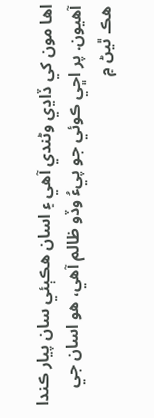اھا مون کي ڏاڍي وڻندي آهي ۽ اسان ھڪٻئي سان پيار ڪندا آھيون. پر اڇي ڪوئي جو پيءُ وڏو ظالم آھي، ھو اسان جي ھڪ ٿيڻ ۾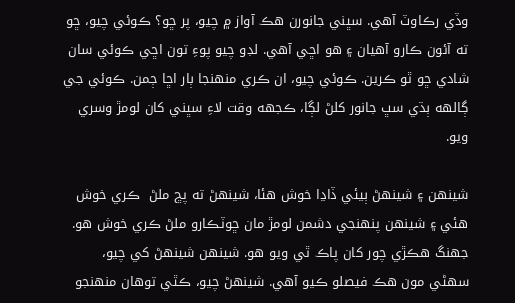وڏي رڪاوٽ آهي. سڀني جانورن ھڪ آواز ۾ چيو، پر ڇو؟ ڪوئي چيو، ڇو ته آئون ڪارو آھيان ۽ ھو اڇي آھي. لڊو چيو پوءِ تون اڇي ڪوئي سان شادي ڇو ٿو ڪرين. ڪوئي چيو، ان ڪري منھنجا ٻار اڇا ڄمن. ڪوئي جي ڳالھه ٻڌي سڀ جانور کلڻ لڳا، ڪجھه وقت لاءِ سڀني کان لومڙ وسري ويو.

شينھن ۽ شينھڻ ٻيئي ڏاڍا خوش ھئا، شينھڻ ته پڇ ملڻ  ڪري خوش ھئي ۽ شينھن پنھنجي دشمن لومڙ مان ڇوٽڪارو ملڻ ڪري خوش ھو. جھنگ ھڪڙي چور کان پاڪ ٿي ويو ھو. شينھن شينھڻ کي چيو، سھڻي مون ھڪ فيصلو ڪيو آهي. شينھڻ چيو، ڪٿي توھان منھنجو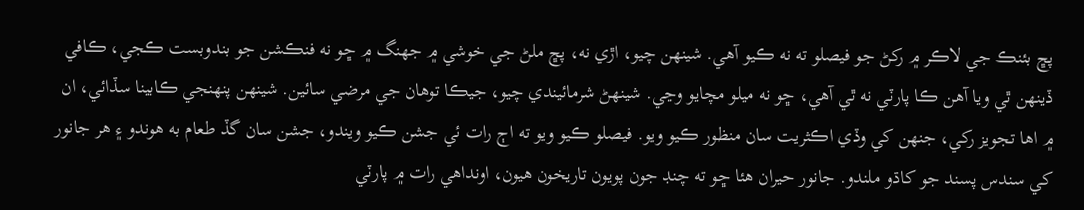پڇ بئنڪ جي لاڪر ۾ رکڻ جو فيصلو ته نه ڪيو آھي. شينھن چيو، اڙي نه، پڇ ملڻ جي خوشي ۾ جھنگ ۾ ڇو نه فنڪشن جو بندوبست ڪجي، ڪافي ڏينھن ٿي ويا آھن ڪا پارٽي نه ٿي آھي، ڇو نه ميلو مچايو وڃي. شينھڻ شرمائيندي چيو، جيڪا توھان جي مرضي سائين. شينھن پنھنجي ڪابينا سڏائي، ان ۾ اھا تجويز رکي، جنھن کي وڏي اڪثريت سان منظور ڪيو ويو. فيصلو ڪيو ويو ته اڄ رات ئي جشن ڪيو ويندو، جشن سان گڏ طعام به ھوندو ۽ ھر جانور کي سندس پسند جو کاڌو ملندو. جانور حيران ھئا ڇو ته چنڊ جون پويون تاريخون ھيون، اونداهي رات ۾ پارٽي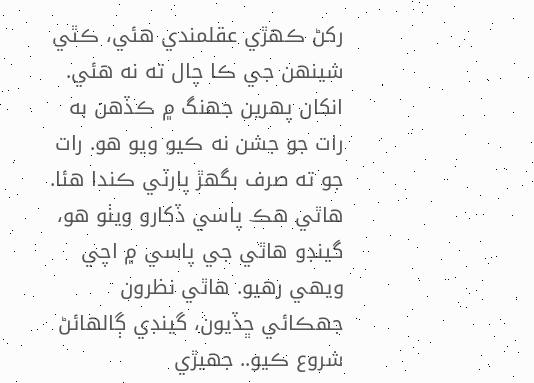رکڻ ڪھڙي عقلمندي ھئي، ڪٿي شينھن جي ڪا چال ته نه ھئي. انکان پھرين جھنگ ۾ ڪڏھن به رات جو جشن نه ڪيو ويو ھو. رات جو ته صرف بگھڙ پارٽي ڪندا ھئا. ھاٿي ھڪ پاسي ڏکارو ويٺو ھو، گينڊو ھاٿي جي پاسي ۾ اچي ويھي رھيو. ھاٿي نظرون جھڪائي ڇڏيون، گينڊي ڳالھائڻ شروع ڪيو.. جھيڙي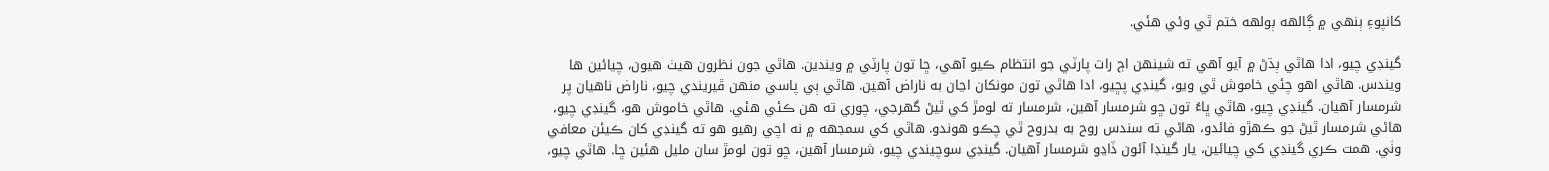کانپوءِ ٻنھي ۾ ڳالھه ٻولھه ختم ٿي وئي هئي.

گينڊي چيو، ادا ھاٿي ٻڌڻ ۾ آيو آهي ته شينھن اڄ رات پارٽي جو انتظام ڪيو آھي، ڇا تون پارٽي ۾ ويندين. ھاٿي جون نظرون ھيٺ ھيون، چيائين ھا ويندس. ھاٿي اھو چئي خاموش ٿي ويو، گينڊي پڇيو، ادا ھاٿي تون مونکان اڃان به ناراض آھين. ھاٿي ٻي پاسي منھن ڦيريندي چيو، ناراض ناھيان پر شرمسار آھيان. گينڊي چيو، ھاٿي ڀاءُ تون ڇو شرمسار آھين، شرمسار ته لومڙ کي ٿيڻ گھرجي، چوري ته ھن ڪئي ھئي. ھاٿي خاموش ھو، گينڊي چيو، ھاڻي شرمسار ٿيڻ جو ڪھڙو فائدو، ھاڻي ته سندس روح به بدروح ٿي چڪو ھوندو. ھاٿي کي سمجھه ۾ نه اچي رھيو ھو ته گينڊي کان ڪيئن معافي وٺي. ھمت ڪري گينڊي کي چيائين، يار گينڊا آئون ڏاڍو شرمسار آھيان. گينڊي سوچيندي چيو، شرمسار آھين، ڇو تون لومڙ سان مليل ھئين ڇا. ھاٿي چيو،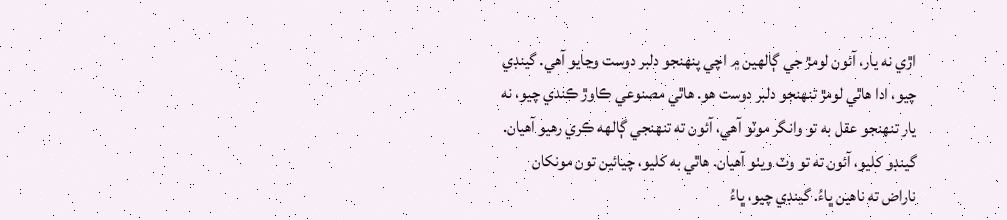اڙي نه يار، آئون لومڙ جي ڳالھين ۾ اچي پنھنجو دلبر دوست وڃايو آهي. گينڊي چيو، ادا ھاٿي لومڙ تنھنجو دلبر دوست ھو. ھاٿي مصنوعي ڪاوڙ ڪندي چيو، نه يار تنھنجو عقل به تو وانگر موٽو آھي، آئون ته تنھنجي ڳالھه ڪري رھيو آھيان. گينڊو کليو، آئون ته تو وٽ ويٺو آھيان. ھاٿي به کليو، چيائين تون مونکان ناراض ته ناھين ڀاءُ. گينڊي چيو، ڀاءُ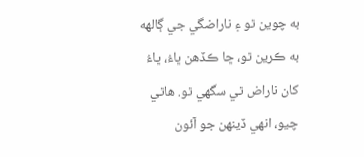به چوين ٿو ۽ ناراضگي جي ڳالھه به ڪرين ٿو، ڇا ڪڏھن ڀاءُ، ڀاءُ کان ناراض ٿي سگھي ٿو. ھاٿي چيو، انھي ڏينھن جو آئون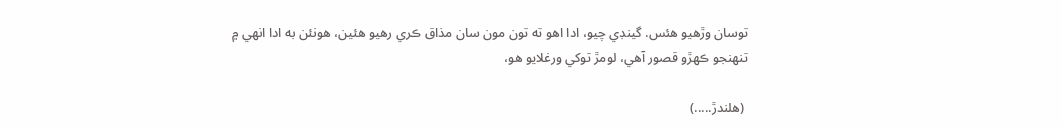توسان وڙھيو ھئس. گينڊي چيو، ادا اھو ته تون مون سان مذاق ڪري رھيو ھئين، ھونئن به ادا انھي ۾ تنھنجو ڪھڙو قصور آھي، لومڙ توکي ورغلايو ھو،

 (هلندڙ.....)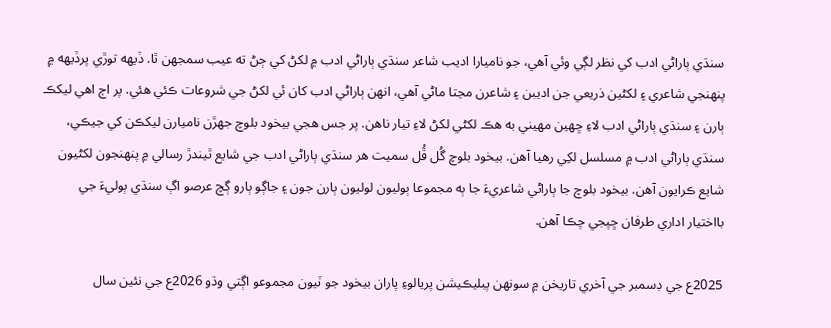سنڌي ٻاراڻي ادب کي نظر لڳي وئي آهي، جو ناميارا اديب شاعر سنڌي ٻاراڻي ادب ۾ لکڻ کي ڄڻ ته عيب سمجھن ٿا. ڏيھه توڙي پرڏيھه ۾ پنھنجي شاعري ۽ لکڻين ذريعي جن اديبن ۽ شاعرن مڃتا ماڻي آهي، انھن ٻاراڻي ادب کان ئي لکڻ جي شروعات ڪئي ھئي. پر اڄ اھي ليکڪ ٻارن ۽ سنڌي ٻاراڻي ادب لاءِ ڇھين مھيني به ھڪ لکڻي لکڻ لاءِ تيار ناھن. پر جس هجي بيخود بلوچ جھڙن ناميارن ليکڪن کي جيڪي، سنڌي ٻاراڻي ادب ۾ مسلسل لکِي رھيا آھن. بيخود بلوچ گُل ڦُل سميت ھر سنڌي ٻاراڻي ادب جي شايع ٿيندڙ رسالي ۾ پنھنجون لکڻيون شايع ڪرايون آھن. بيخود بلوچ جا ٻاراڻي شاعريءَ جا ٻه مجموعا ٻوليون لوليون ٻارن جون ۽ جاڳو ٻارو ڳچ عرصو اڳ سنڌي ٻوليءَ جي بااختيار اداري طرفان ڇپجي چڪا آهن.

2025ع جي ڊسمبر جي آخري تاريخن ۾ سونھن پبليڪيشن پريالوءِ پاران بيخود جو ٽيون مجموعو اڳتي وڌو 2026ع جي نئين سال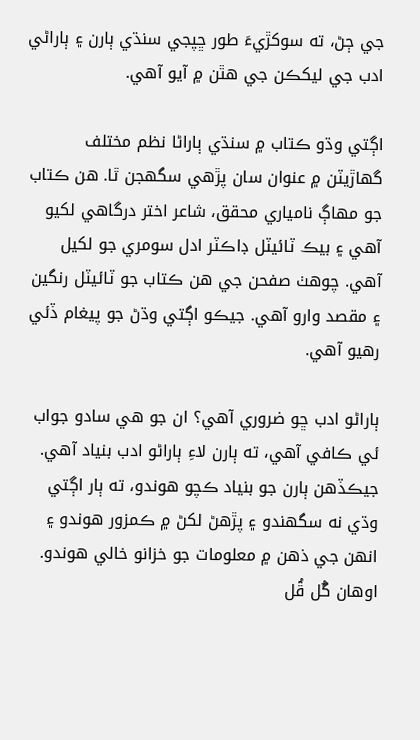جي ڄڻ، ته سوکڙيءَ طور ڇپجي سنڌي ٻارن ۽ ٻاراڻي ادب جي ليکڪن جي ھٿن ۾ آيو آھي.

اڳتي وڌو ڪتاب ۾ سنڌي ٻاراڻا نظم مختلف گھاڙيٽن ۾ عنوان سان پڙھي سگھجن ٿا. ھن ڪتاب جو مھاڳ نامياري محقق، شاعر اختر درگاهي لکيو آهي ۽ بيڪ ٽائيٽل ڊاڪٽر ادل سومري جو لکيل آهي. چوھٺ صفحن جي هن ڪتاب جو ٽائيٽل رنگين ۽ مقصد وارو آھي. جيڪو اڳتي وڌڻ جو پيغام ڏئي رهيو آهي.

ٻاراڻو ادب ڇو ضروري آهي؟ ان جو ھي سادو جواب ئي ڪافي آهي، ته ٻارن لاءِ ٻاراڻو ادب بنياد آهي. جيڪڏهن ٻارن جو بنياد ڪچو ھوندو، ته ٻار اڳتي وڌي نه سگھندو ۽ پڙھڻ لکڻ ۾ ڪمزور ھوندو ۽ انھن جي ذھن ۾ معلومات جو خزانو خالي ھوندو. اوھان گُل ڦُل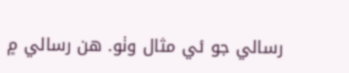رسالي جو ئي مثال وٺو. ھن رسالي ۾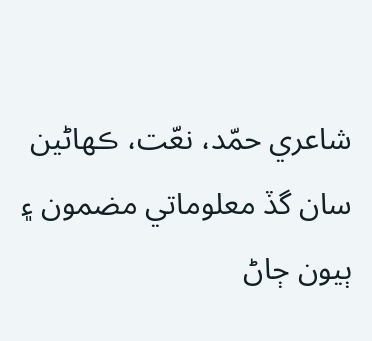شاعري حمّد، نعّت، ڪھاڻين سان گڏ معلوماتي مضمون ۽ ٻيون ڄاڻ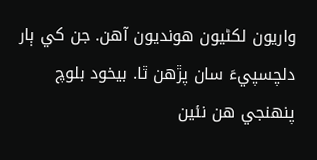واريون لکڻيون ھونديون آھن. جن کي ٻار دلچسپيءَ سان پڙھن ٿا. بيخود بلوچ پنھنجي ھن نئين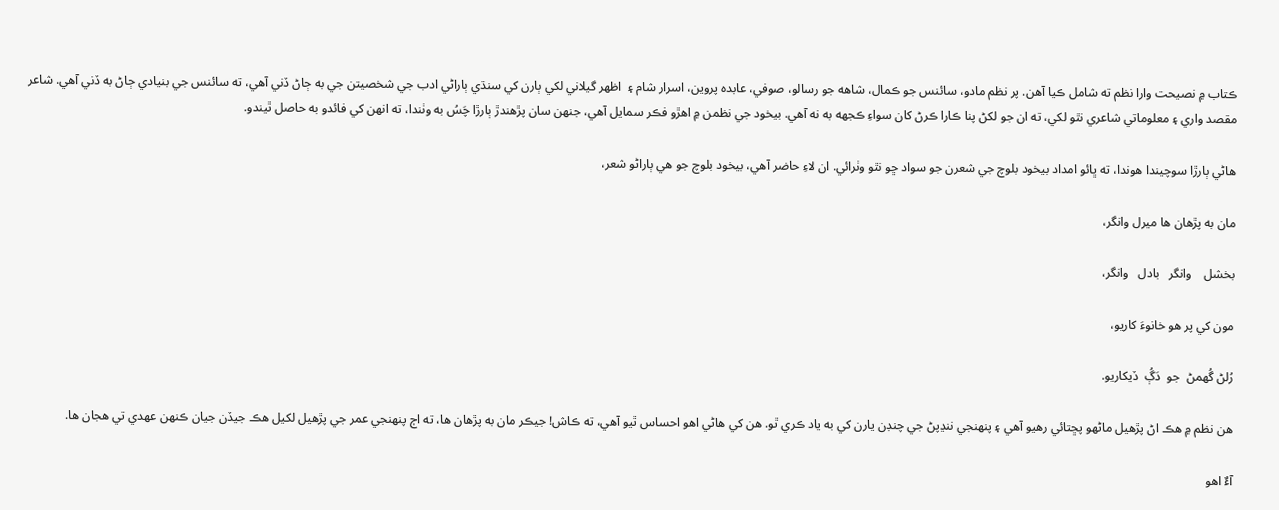ڪتاب ۾ نصيحت وارا نظم ته شامل ڪيا آهن. پر نظم مادو، سائنس جو ڪمال، شاھه جو رسالو، صوفي، عابده پروين، اسرار شام ۽  اظھر گيلاني لکي ٻارن کي سنڌي ٻاراڻي ادب جي شخصيتن جي به ڄاڻ ڏني آهي، ته سائنس جي بنيادي ڄاڻ به ڏني آهي. شاعر مقصد واري ۽ معلوماتي شاعري نٿو لکي، ته ان جو لکڻ پنا ڪارا ڪرڻ کان سواءِ ڪجھه به نه آهي. بيخود جي نظمن ۾ اھڙو فڪر سمايل آهي، جنھن سان پڙھندڙ ٻارڙا چَسُ به وٺندا، ته انھن کي فائدو به حاصل ٿيندو.

ھاڻي ٻارڙا سوچيندا ھوندا، ته ڀائو امداد بيخود بلوچ جي شعرن جو سواد ڇو نٿو وٺرائي. ان لاءِ حاضر آهي، بيخود بلوچ جو ھي ٻاراڻو شعر،

مان به پڙھان ھا ميرل وانگر،

بخشل    وانگر   بادل   وانگر،

مون کي پر ھو خانوءَ کاريو،

رُلڻ گُھمڻ  جو  دَڳُ  ڏيکاريو.

ھن نظم ۾ ھڪ اڻ پڙهيل ماڻھو پڇتائي رھيو آھي ۽ پنھنجي ننڍپڻ جي چنڊن يارن کي به ياد ڪري ٿو. ھن کي ھاڻي اھو احساس ٿيو آهي، ته ڪاش! جيڪر مان به پڙھان ھا، ته اڄ پنھنجي عمر جي پڙهيل لکيل ھڪ جيڏن جيان ڪنھن عھدي تي ھجان ھا.

آءٌ اھو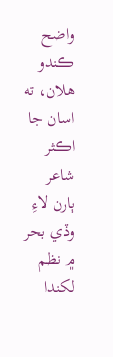واضح ڪندو هلان، ته اسان جا اڪثر شاعر ٻارن لاءِ وڏي بحر  ۾ نظم لکندا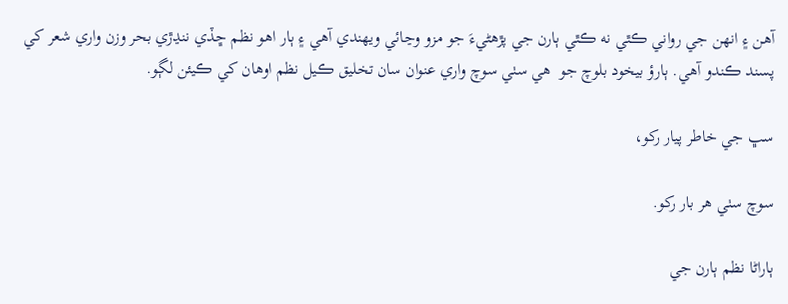آهن ۽ انھن جي رواني ڪٿي نه ڪٿي ٻارن جي پڙھڻيءَ جو مزو وڃائي ويھندي آهي ۽ ٻار اھو نظم ڇڏي ننڍڙي بحر وزن واري شعر کي پسند ڪندو آهي. ٻارؤ بيخود بلوچ جو  ھي سٺي سوچ واري عنوان سان تخليق ڪيل نظم اوھان کي ڪيئن لڳو.

سڀ جي خاطر پيار رکو،

سوچ سٺي ھر بار رکو.

ٻاراڻا نظم ٻارن جي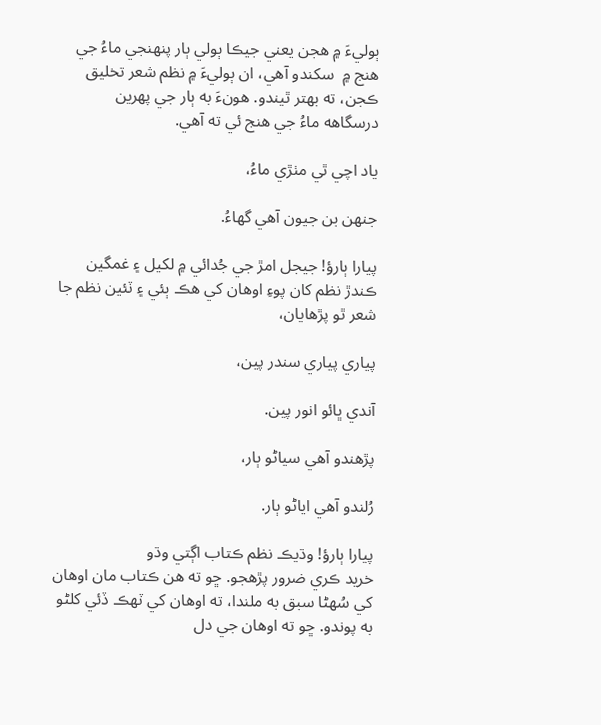ٻوليءَ ۾ ھجن يعني جيڪا ٻولي ٻار پنھنجي ماءُ جي ھنج ۾  سکندو آهي، ان ٻوليءَ ۾ نظم شعر تخليق ڪجن، ته بھتر ٿيندو. ھونءَ به ٻار جي پھرين درسگاهه ماءُ جي هنج ئي ته آهي.

ياد اچي ٿي مٺڙي ماءُ،

جنھن بن جيون آهي گھاءُ.

پيارا ٻارؤ! جيجل امڙ جي جُدائي ۾ لکيل ۽ غمگين ڪندڙ نظم کان پوءِ اوھان کي ھڪ ٻئي ۽ ٽئين نظم جا شعر ٿو پڙهايان،

پياري پياري سندر پين،

آندي ڀائو انور پين.

پڙھندو آھي سياڻو ٻار،

رُلندو آهي اياڻو ٻار.

پيارا ٻارؤ! وڌيڪ نظم ڪتاب اڳتي وڌو
خريد ڪري ضرور پڙھجو. ڇو ته ھن ڪتاب مان اوھان کي سُھڻا سبق به ملندا، ته اوهان کي ٽھڪ ڏئي کلڻو به پوندو. ڇو ته اوهان جي دل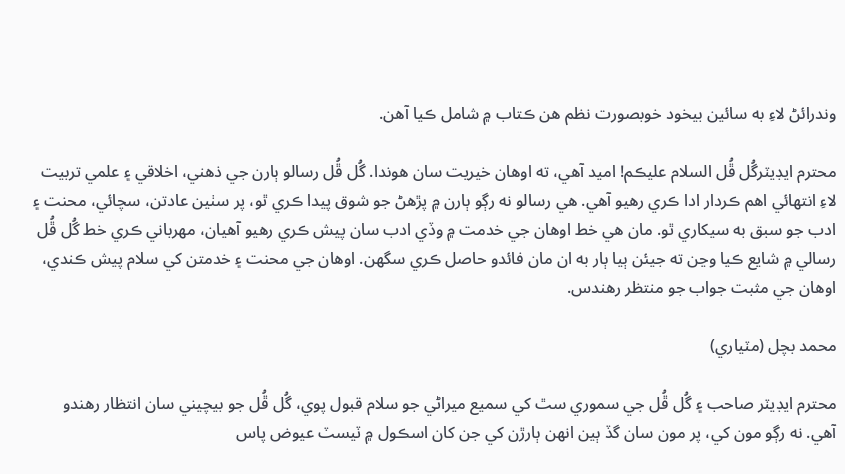وندرائڻ لاءِ به سائين بيخود خوبصورت نظم ھن ڪتاب ۾ شامل ڪيا آهن.

محترم ايڊيٽرگُل ڦُل السلام عليڪم! اميد آهي، ته اوهان خيريت سان هوندا. گُل ڦُل رسالو ٻارن جي ذهني، اخلاقي ۽ علمي تربيت لاءِ انتھائي اهم ڪردار ادا ڪري رهيو آهي. هي رسالو نه رڳو ٻارن ۾ پڙهڻ جو شوق پيدا ڪري ٿو، پر سٺين عادتن، سچائي، محنت ۽ ادب جو سبق به سيکاري ٿو. مان هي خط اوهان جي خدمت ۾ وڏي ادب سان پيش ڪري رهيو آهيان، مھرباني ڪري خط گُل ڦُل رسالي ۾ شايع ڪيا وڃن ته جيئن ٻيا ٻار به ان مان فائدو حاصل ڪري سگھن. اوهان جي محنت ۽ خدمتن کي سلام پيش ڪندي، اوهان جي مثبت جواب جو منتظر رهندس.

محمد بچل (مٽياري)

محترم ايڊيٽر صاحب ۽ گُل ڦُل جي سموري سٿ کي سميع ميراڻي جو سلام قبول پوي، گُل ڦُل جو بيچيني سان انتظار رهندو آهي. نه رڳو مون کي، پر مون سان گڏ ٻين انھن ٻارڙن کي جن کان اسڪول ۾ ٽيسٽ عيوض پاس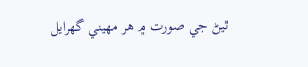ٿيڻ جي صورت ۾ هر مھيني گھرايل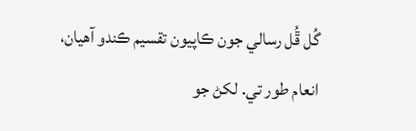گُل ڦُل رسالي جون ڪاپيون تقسيم ڪندو آهيان، انعام طور تي. لکڻ جو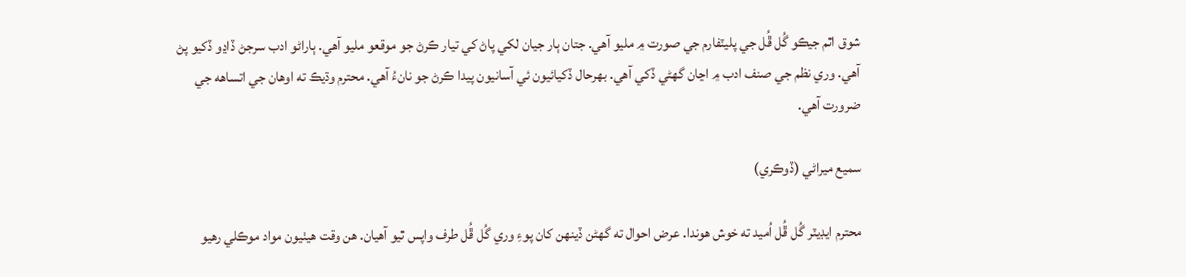شوق اٿم جيڪو گُل ڦُل جي پليٽفارم جي صورت ۾ مليو آهي. جتان ٻار جيان لکي پاڻ کي تيار ڪرڻ جو موقعو مليو آهي. ٻاراڻو ادب سرجڻ ڏاڍو ڏکيو پڻ آهي. وري نظم جي صنف ادب ۾ اڃان گھڻي ڏکي آهي. بھرحال ڏکيائيون ئي آسانيون پيدا ڪرڻ جو نانءُ آهي. محترم وڌيڪ ته اوهان جي اتساهه جي ضرورت آهي.

سميع ميراڻي (ڏوڪري)

محترم ايڊيٽر گُل ڦُل اُميد ته خوش هوندا. عرض احوال ته گھڻن ڏينھن کان پوءِ وري گُل ڦُل طرف واپس ٿيو آهيان. هن وقت هيٺيون مواد موڪلي رهيو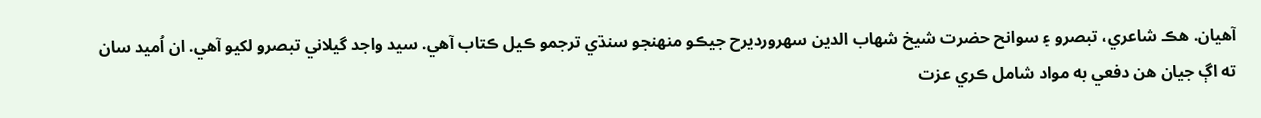آهيان. هڪ شاعري، تبصرو ۽ سوانح حضرت شيخ شھاب الدين سھرورديرح جيڪو منھنجو سنڌي ترجمو ڪيل ڪتاب آهي. سيد واجد گيلاني تبصرو لکيو آهي. ان اُميد سان ته اڳ جيان هن دفعي به مواد شامل ڪري عزت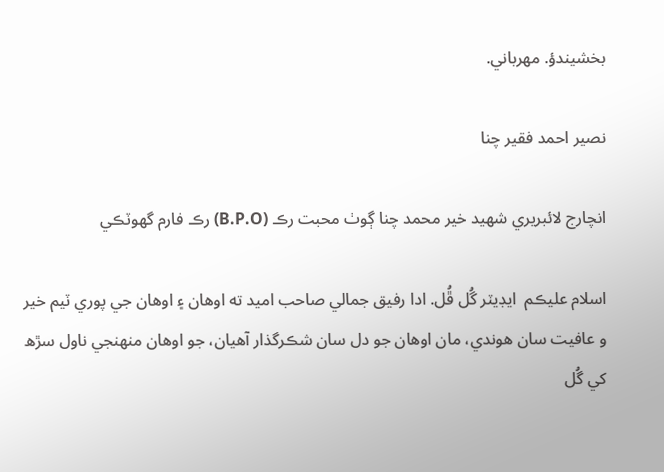بخشيندؤ. مھرباني.

نصير احمد فقير چنا

انچارج لائبريري شھيد خير محمد چنا ڳوٺ محبت رڪ (B.P.O) رڪ فارم گهوٽڪي

اسلام عليڪم  ايڊيٽر گُل ڦُل. ادا رفيق جمالي صاحب اميد ته اوهان ۽ اوھان جي پوري ٽيم خير و عافيت سان ھوندي، مان اوھان جو دل سان شڪرگذار آهيان، جو اوھان منھنجي ناول سڙھ کي گُل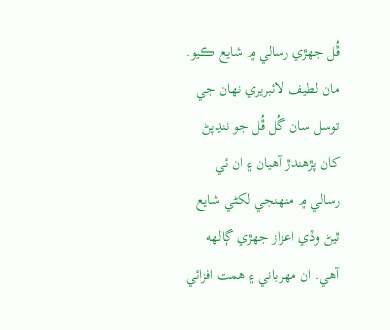ڦُل جھڙي رسالي ۾ شايع ڪيو. مان لطيف لائبريري نھان جي توسل سان گُل ڦُل جو ننڍپڻ کان پڙھندڙ آھيان ۽ ان ئي رسالي ۾ منھنجي لکڻي شايع ٿيڻ وڏي اعزاز جھڙي ڳالھه آھي. ان مھرباني ۽ ھمت افزائي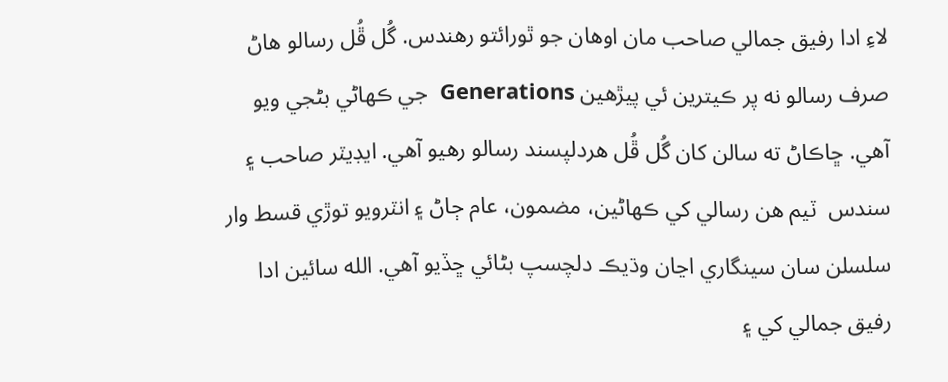لاءِ ادا رفيق جمالي صاحب مان اوھان جو ٿورائتو رھندس. گُل ڦُل رسالو ھاڻ صرف رسالو نه پر ڪيترين ئي پيڙهين Generations  جي ڪھاڻي بڻجي ويو آهي. ڇاڪاڻ ته سالن کان گُل ڦُل ھردلپسند رسالو رھيو آھي. ايڊيٽر صاحب ۽ سندس  ٽيم ھن رسالي کي ڪھاڻين، مضمون، عام ڄاڻ ۽ انٽرويو توڙي قسط وار سلسلن سان سينگاري اڃان وڌيڪ دلچسپ بڻائي ڇڏيو آهي. الله سائين ادا رفيق جمالي کي ۽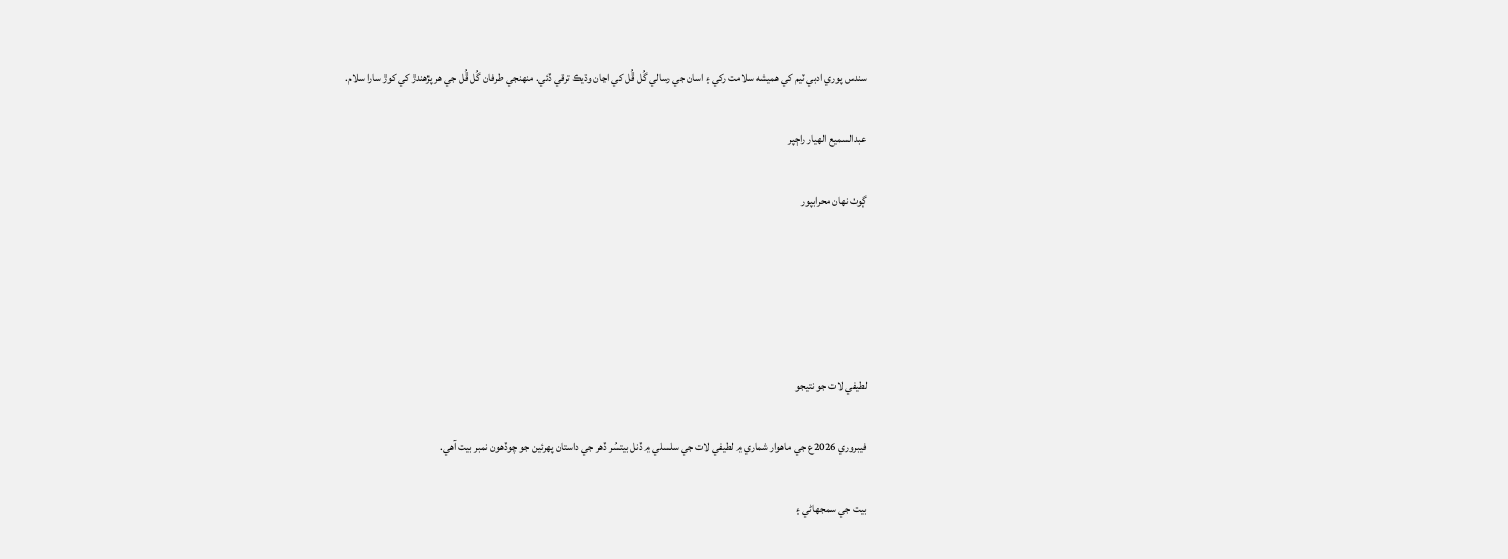سندس پوري ادبي ٽيم کي ھميشه سلامت رکي ۽ اسان جي رسالي گُل ڦُل کي اڃان وڌيڪ ترقي ڏئي. منھنجي طرفان گُل ڦُل جي ھر پڙھندڙ کي کوڙ سارا سلام.

عبدالسميع الھيار راڄپر

ڳوٺ نهان محرابپور





لطيفي لات جو نتيجو

فيبروري 2026ع جي ماهوار شماري ۾ لطيفي لات جي سلسلي ۾ ڏنل بيتسُر ڏهر جي داستان پھرئين جو چوڏهون نمبر بيت آھي.

بيت جي سمجھاڻي ۽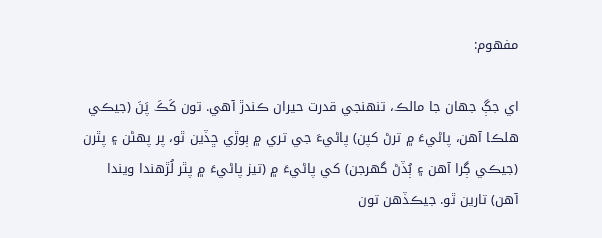مفھوم:

اي جڳ جھان جا مالڪ، تنھنجي قدرت حيران ڪندڙ آهي. تون کَڪَ پَنَ (جيڪي هلڪا آهن، پاڻيءَ ۾ ترڻ کپن) پاڻيءَ جي تري ۾ ٻوڙي ڇڏين ٿو، پر پهڻن ۽ پٿرن (جيڪي ڳرا آهن ۽ ٻُڏڻ گھرجن) کي پاڻيءَ ۾ (تيز پاڻيءَ ۾ پٿر لُڙهندا ويندا آهن) تارين ٿو. جيڪڏهن تون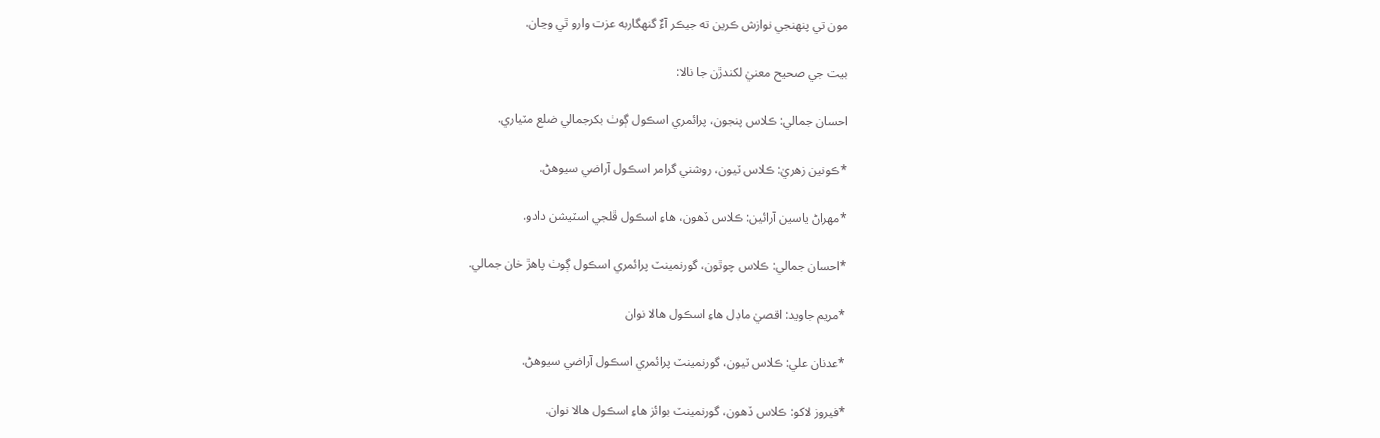مون تي پنھنجي نوازش ڪرين ته جيڪر آءٌ گنھگاربه عزت وارو ٿي وڃان.

بيت جي صحيح معنيٰ لکندڙن جا نالا:

احسان جمالي: ڪلاس پنجون، پرائمري اسڪول ڳوٺ بکرجمالي ضلع مٽياري.

*ڪونين زهريٰ: ڪلاس ٽيون، روشني گرامر اسڪول آراضي سيوهڻ.

*مهراڻ ياسين آرائين: ڪلاس ڏهون، هاءِ اسڪول ڦلجي اسٽيشن دادو.

*احسان جمالي: ڪلاس چوٿون، گورنمينٽ پرائمري اسڪول ڳوٺ پاهڙ خان جمالي.

*مريم جاويد: اقصيٰ ماڊل هاءِ اسڪول هالا نوان

*عدنان علي: ڪلاس ٽيون، گورنمينٽ پرائمري اسڪول آراضي سيوھڻ.

*فيروز لاکو: ڪلاس ڏهون، گورنمينٽ بوائز هاءِ اسڪول هالا نوان.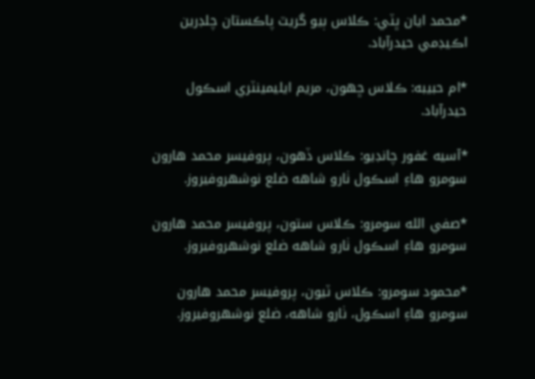*محمد ايان ڀٽي: ڪلاس ٻيو گريٽ پاڪستان چلڊرين اڪيڊمي حيدرآباد.

*ام حبيبه: ڪلاس ڇھون، مريم ايليمينٽري اسڪول حيدرآباد.

*آسيه غفور چانڊيو: ڪلاس ڏهون، پروفيسر محمد هارون سومرو هاءِ اسڪول ٺارو شاهه ضلع نوشھروفيروز.

*صفي الله سومرو: ڪلاس ستون، پروفيسر محمد هارون سومرو هاءِ اسڪول ٺارو شاهه ضلع نوشھروفيروز.

*محمود سومرو: ڪلاس ٽيون، پروفيسر محمد هارون سومرو هاءِ اسڪول، ٺارو شاهه، ضلع نوشھروفيروز.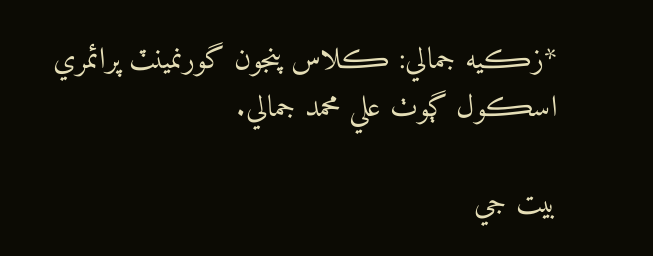*زڪيه جمالي: ڪلاس پنجون گورنمينٽ پرائمري اسڪول ڳوٺ علي محمد جمالي.

بيت جي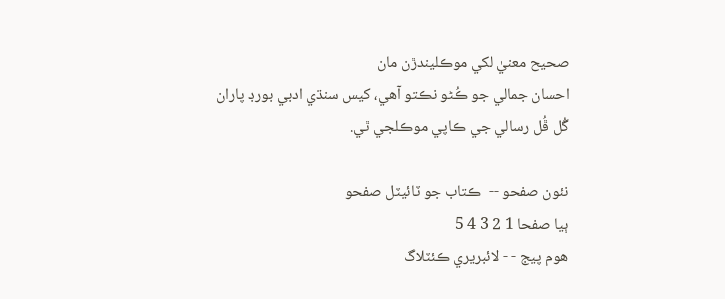صحيح معنيٰ لکي موڪليندڙن مان
احسان جمالي جو ڪُڻو نڪتو آھي، کيس سنڌي ادبي بورڊ پاران
گُل ڦُل رسالي جي ڪاپي موڪلجي ٿي.

نئون صفحو --  ڪتاب جو ٽائيٽل صفحو
ٻيا صفحا 1 2 3 4 5
هوم پيج - - لائبريري ڪئٽلاگ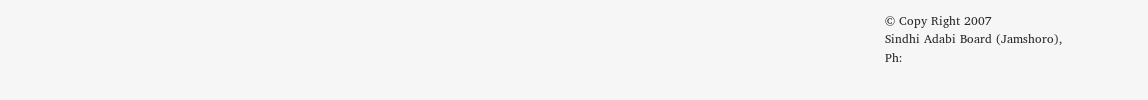© Copy Right 2007
Sindhi Adabi Board (Jamshoro),
Ph: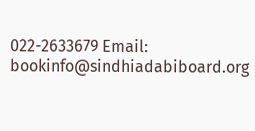022-2633679 Email: bookinfo@sindhiadabiboard.org